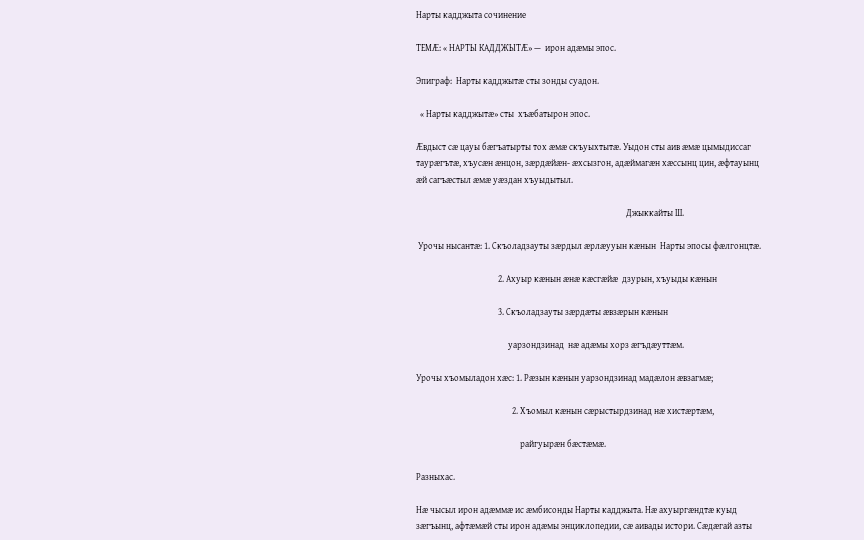Нарты кадджыта сочинение

ТЕМӔ: « НАРТЫ КАДДЖЫТӔ» —  ирон адӕмы эпос.

Эпиграф:  Нарты кадджытæ сты зонды суадон.

  « Нарты кадджытӕ» сты  хъӕбатырон эпос.

Ӕвдыст сӕ цауы бӕгъатырты тох ӕмӕ скъуыхтытӕ. Уыдон сты аив ӕмӕ цымыдиссаг таурӕгътӕ, хъусӕн ӕнцон, зӕрдӕйӕн- ӕхсызгон, адӕймагӕн хӕссынц цин, ӕфтауынц ӕй сагъӕстыл ӕмӕ уӕздан хъуыдытыл.

                                                                                                         Джыккайты Ш.

 Урочы нысантӕ: 1. Скъоладзауты зæрдыл æрлæууын кӕнын  Нарты эпосы фæлгонцтæ.

                                         2. Ахуыр кӕнын ӕнӕ кӕсгӕйӕ  дзурын, хъуыды кӕнын

                                         3. Скъоладзауты зӕрдӕты ӕвзӕрын кӕнын

                                              уарзондзинад  нӕ адӕмы хорз ӕгъдӕуттӕм.

Урочы хъомыладон хӕс: 1. Рӕзын кӕнын уарзондзинад мадӕлон ӕвзагмӕ;

                                                2. Хъомыл кӕнын сӕрыстырдзинад нӕ хистӕртӕм,

                                                    райгуырӕн бӕстӕмӕ.

Разныхас.

Нæ чысыл ирон адæммæ ис æмбисонды Нарты кадджыта. Нæ ахуыргæндтæ куыд зæгъынц, афтæмæй сты ирон адæмы энциклопедии, сæ аивады истори. Сæдæгай азты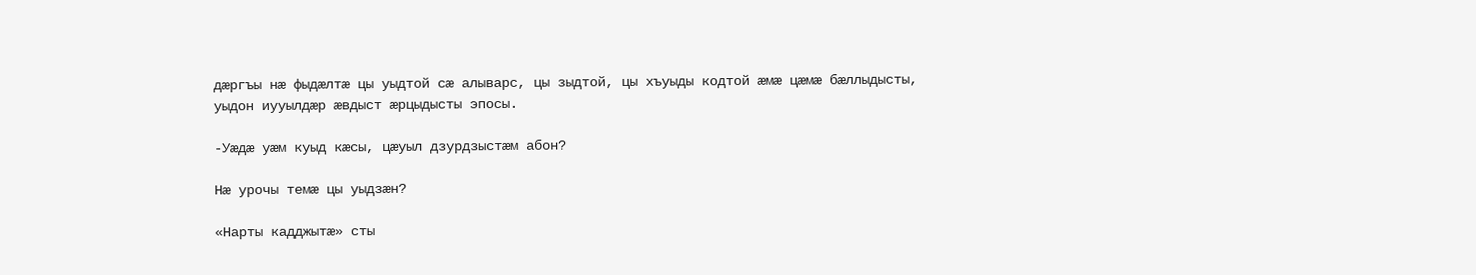дæргъы нæ фыдæлтæ цы уыдтой сæ алыварс, цы зыдтой, цы хъуыды кодтой æмæ цæмæ бæллыдысты, уыдон иууылдæр æвдыст æрцыдысты эпосы.

-Уæдæ уæм куыд кæсы, цæуыл дзурдзыстæм абон?

Нæ урочы темæ цы уыдзæн?

«Нарты кадджытæ» сты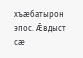хъæбатырон эпос. Ǣвдыст сæ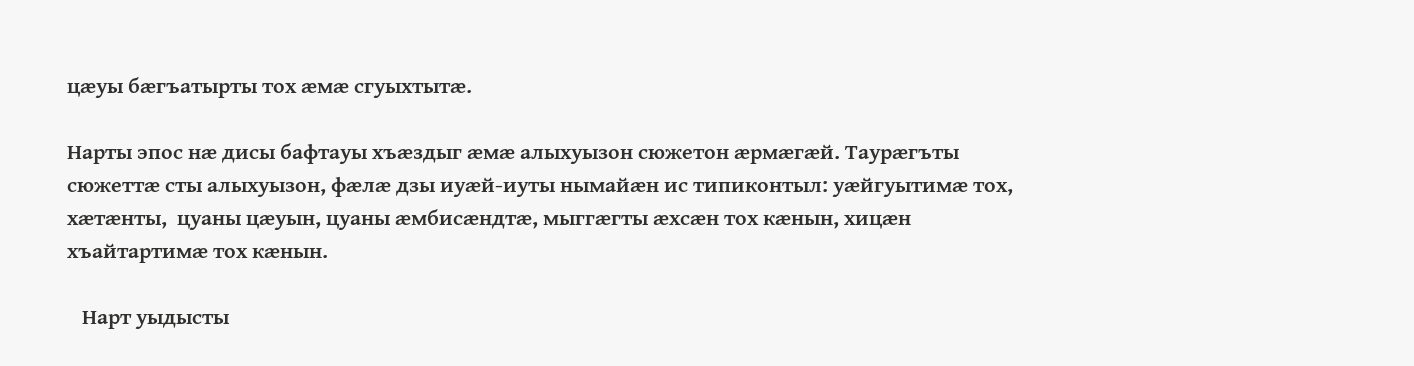цæуы бæгъатырты тох æмæ сгуыхтытæ.

Нарты эпос нæ дисы бафтауы хъæздыг æмæ алыхуызон сюжетон æрмæгæй. Таурæгъты сюжеттæ сты алыхуызон, фæлæ дзы иуæй-иуты нымайæн ис типиконтыл: уæйгуытимæ тох, хæтæнты,  цуаны цæуын, цуаны æмбисæндтæ, мыггæгты æхсæн тох кæнын, хицæн хъайтартимæ тох кæнын.

   Нарт уыдысты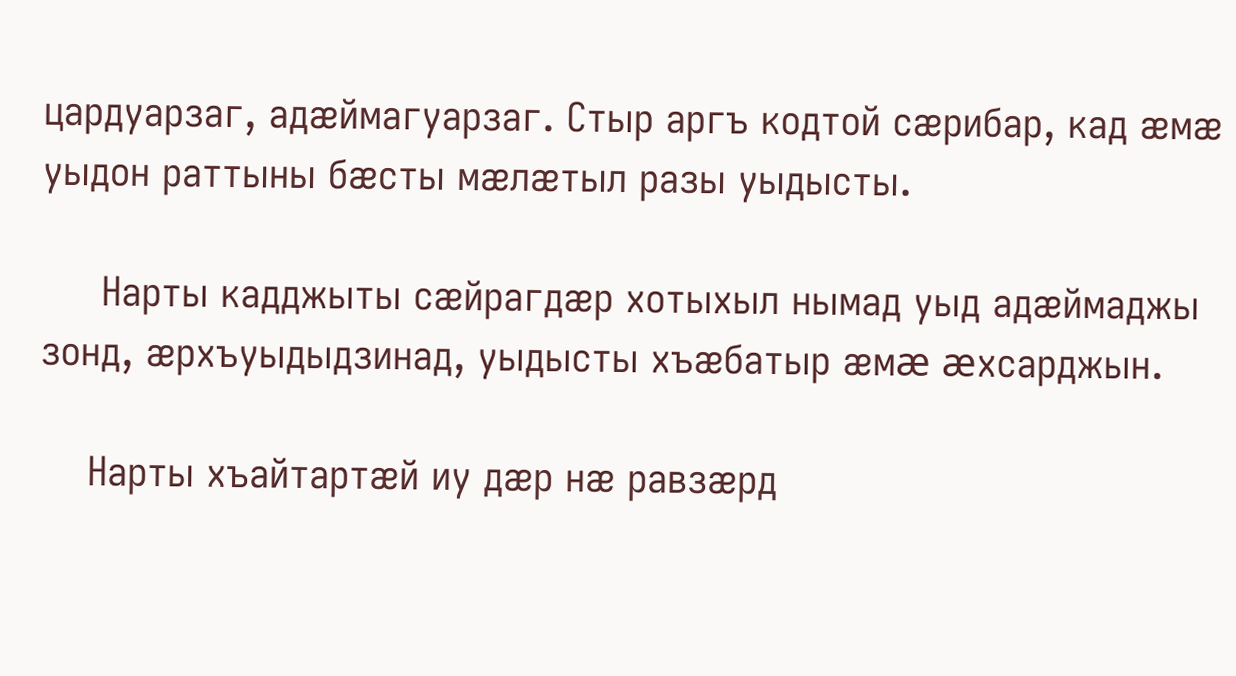цардуарзаг, адæймагуарзаг. Стыр аргъ кодтой сæрибар, кад æмæ уыдон раттыны бæсты мæлæтыл разы уыдысты.

     Нарты кадджыты сæйрагдæр хотыхыл нымад уыд адæймаджы зонд, æрхъуыдыдзинад, уыдысты хъæбатыр æмæ æхсарджын.

    Нарты хъайтартæй иу дæр нæ равзæрд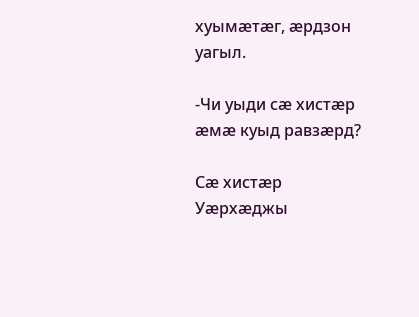хуымæтæг, æрдзон уагыл.

-Чи уыди сæ хистæр æмæ куыд равзæрд?

Сæ хистæр  Уæрхæджы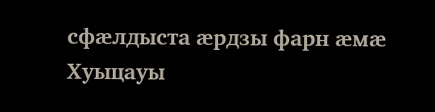сфæлдыста æрдзы фарн æмæ Хуыцауы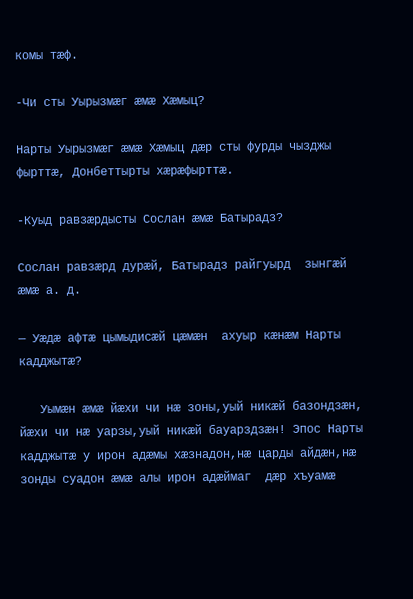комы тæф.

-Чи сты Уырызмæг æмæ Хæмыц?

Нарты Уырызмæг æмæ Хæмыц дæр сты фурды чызджы фырттæ, Донбеттырты хæрæфырттæ.

-Куыд равзæрдысты Сослан æмæ Батырадз?

Сослан равзæрд дурæй, Батырадз райгуырд  зынгæй æмæ а. д.

— Уæдæ афтæ цымыдисæй цæмæн  ахуыр кæнæм Нарты  кадджытæ?

   Уымæн æмæ йæхи чи нæ зоны,уый никæй базондзæн, йæхи чи нæ уарзы,уый никæй бауарздзæн! Эпос Нарты кадджытæ у ирон адæмы хæзнадон,нæ царды айдæн,нæ зонды суадон æмæ алы ирон адæймаг  дæр хъуамæ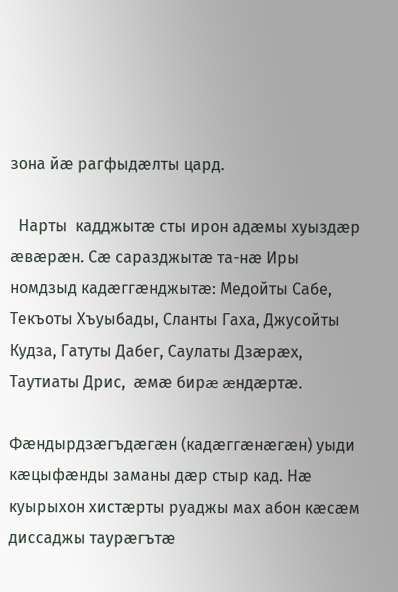зона йæ рагфыдæлты цард.

  Нарты  кадджытæ сты ирон адæмы хуыздæр æвæрæн. Сæ саразджытæ та-нæ Иры номдзыд кадæггæнджытæ: Медойты Сабе, Текъоты Хъуыбады, Сланты Гаха, Джусойты Кудза, Гатуты Дабег, Саулаты Дзæрæх,  Таутиаты Дрис,  æмæ бирæ æндæртæ.

Фæндырдзæгъдæгæн (кадæггæнæгæн) уыди кæцыфæнды заманы дæр стыр кад. Нæ куырыхон хистæрты руаджы мах абон кæсæм диссаджы таурæгътæ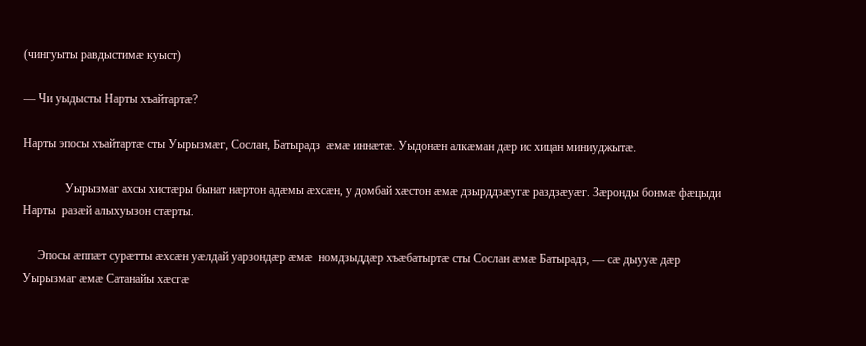(чингуыты равдыстимæ куыст)

— Чи уыдысты Нарты хъайтартæ?

Нарты эпосы хъайтартæ сты Уырызмæг, Сослан, Батырадз  æмæ иннæтæ. Уыдонæн алкæман дæр ис хицан миниуджытæ.

              Уырызмаг ахсы хистæры бынат нæртон адæмы æхсæн, у домбай хæстон æмæ дзырддзæугæ раздзæуæг. Зæронды бонмæ фæцыди Нарты  разæй алыхуызон стæрты.

     Эпосы æппæт сурæтты æхсæн уæлдай уарзондæр æмæ  номдзыддæр хъæбатыртæ сты Сослан æмæ Батырадз, — сæ дыууæ дæр Уырызмаг æмæ Сатанайы хæсгæ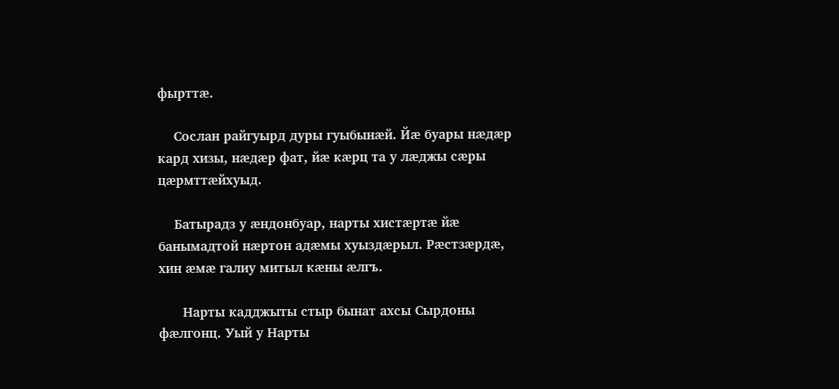фырттæ.

    Сослан райгуырд дуры гуыбынæй. Йæ буары нæдæр кард хизы, нæдæр фат, йæ кæрц та у лæджы сæры цæрмттæйхуыд.

    Батырадз у æндонбуар, нарты хистæртæ йæ банымадтой нæртон адæмы хуыздæрыл. Рæстзæрдæ, хин æмæ галиу митыл кæны æлгъ.

      Нарты кадджыты стыр бынат ахсы Сырдоны фæлгонц. Уый у Нарты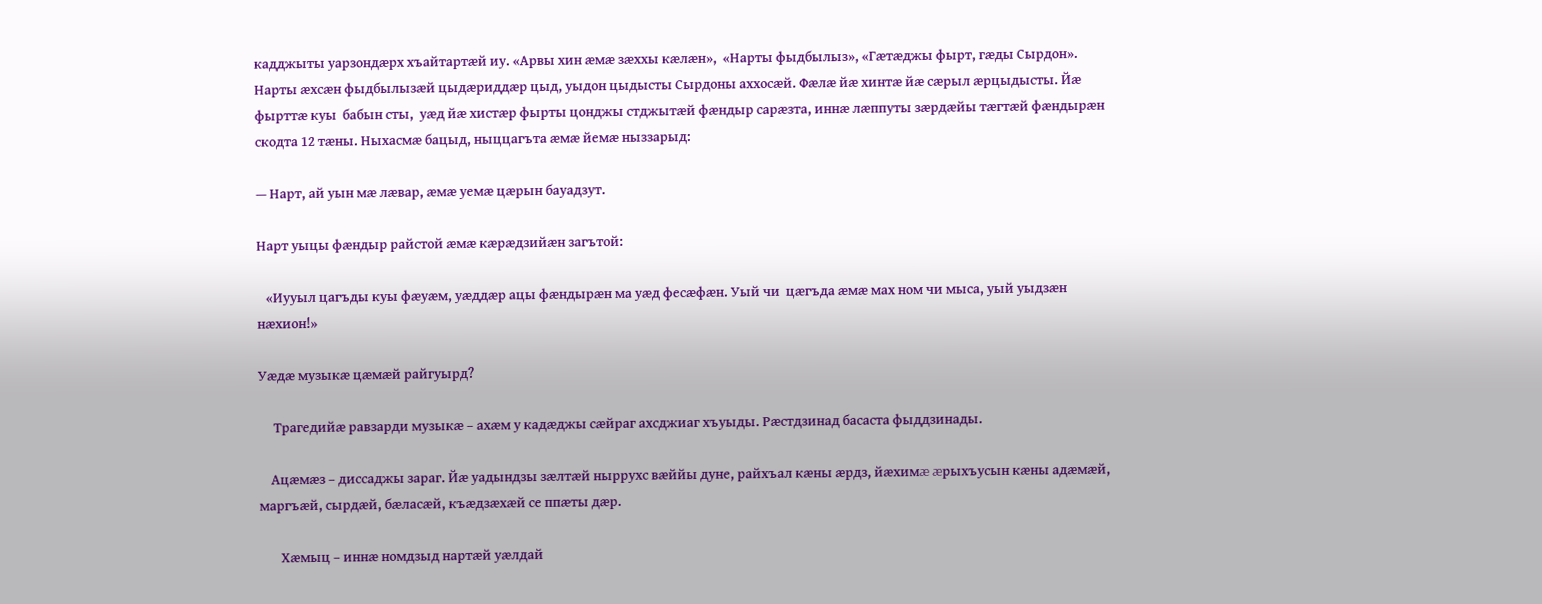кадджыты уарзондæрх хъайтартæй иу. «Арвы хин æмæ зæххы кæлæн»,  «Нарты фыдбылыз», «Гæтæджы фырт, гæды Сырдон». Нарты æхсæн фыдбылызæй цыдæриддæр цыд, уыдон цыдысты Сырдоны аххосæй. Фæлæ йæ хинтæ йæ сæрыл æрцыдысты. Йæ фырттæ куы  бабын сты,  уæд йæ хистæр фырты цонджы стджытæй фæндыр сарæзта, иннæ лæппуты зæрдæйы тæгтæй фæндырæн скодта 12 тæны. Ныхасмæ бацыд, ныццагъта æмæ йемæ ныззарыд:

— Нарт, ай уын мæ лæвар, æмæ уемæ цæрын бауадзут.

Нарт уыцы фæндыр райстой æмæ кæрæдзийæн загътой:

   «Иууыл цагъды куы фæуæм, уæддæр ацы фæндырæн ма уæд фесæфæн. Уый чи  цæгъда æмæ мах ном чи мыса, уый уыдзæн нæхион!»

Уæдæ музыкæ цæмæй райгуырд?

     Трагедийæ равзарди музыкæ – ахæм у кадæджы сæйраг ахсджиаг хъуыды. Рæстдзинад басаста фыддзинады.

    Ацæмæз – диссаджы зараг. Йæ уадындзы зæлтæй ныррухс вæййы дуне, райхъал кæны æрдз, йæхимæ æрыхъусын кæны адæмæй, маргъæй, сырдæй, бæласæй, къæдзæхæй се ппæты дæр.

       Хæмыц – иннæ номдзыд нартæй уæлдай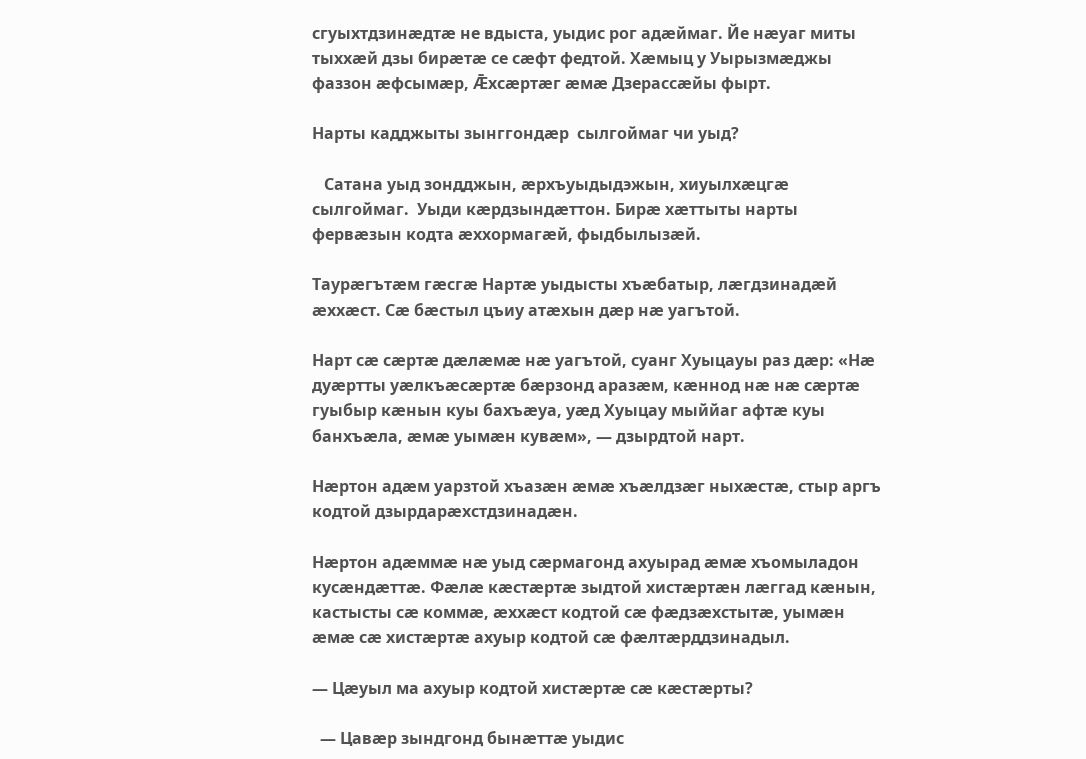сгуыхтдзинæдтæ не вдыста, уыдис рог адæймаг. Йе нæуаг миты тыххæй дзы бирæтæ се сæфт федтой. Хæмыц у Уырызмæджы фаззон æфсымæр, Ǣхсæртæг æмæ Дзерассæйы фырт.

Нарты кадджыты зынггондæр  сылгоймаг чи уыд?

   Сатана уыд зондджын, æрхъуыдыдэжын, хиуылхæцгæ сылгоймаг.  Уыди кæрдзындæттон. Бирæ хæттыты нарты фервæзын кодта æххормагæй, фыдбылызæй.

Таурæгътæм гæсгæ Нартæ уыдысты хъæбатыр, лæгдзинадæй æххæст. Сæ бæстыл цъиу атæхын дæр нæ уагътой.

Нарт сæ сæртæ дæлæмæ нæ уагътой, суанг Хуыцауы раз дæр: «Нæ дуæртты уæлкъæсæртæ бæрзонд аразæм, кæннод нæ нæ сæртæ гуыбыр кæнын куы бахъæуа, уæд Хуыцау мыййаг афтæ куы банхъæла, æмæ уымæн кувæм», — дзырдтой нарт.

Нæртон адæм уарзтой хъазæн æмæ хъæлдзæг ныхæстæ, стыр аргъ кодтой дзырдарæхстдзинадæн.

Нæртон адæммæ нæ уыд сæрмагонд ахуырад æмæ хъомыладон кусæндæттæ. Фæлæ кæстæртæ зыдтой хистæртæн лæггад кæнын, кастысты сæ коммæ, æххæст кодтой сæ фæдзæхстытæ, уымæн æмæ сæ хистæртæ ахуыр кодтой сæ фæлтæрддзинадыл.

— Цæуыл ма ахуыр кодтой хистæртæ сæ кæстæрты?

  — Цавæр зындгонд бынæттæ уыдис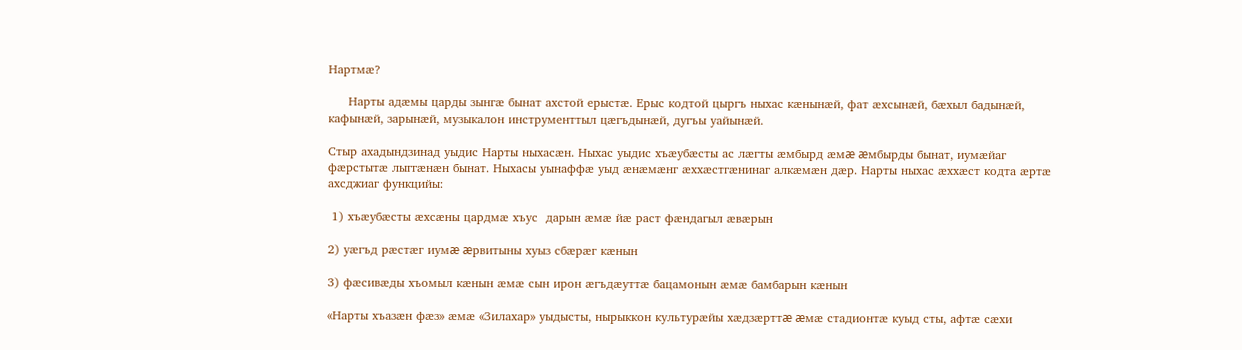Нартмæ?

     Нарты адæмы царды зынгæ бынат ахстой ерыстæ. Ерыс кодтой цыргъ ныхас кæнынæй, фат æхсынæй, бæхыл бадынæй, кафынæй, зарынæй, музыкалон инструменттыл цæгъдынæй, дугъы уайынæй.

Стыр ахадындзинад уыдис Нарты ныхасæн. Ныхас уыдис хъæубæсты ас лæгты æмбырд æмæ æмбырды бынат, иумæйаг фæрстытæ лыггæнæн бынат. Ныхасы уынаффæ уыд æнæмæнг æххæстгæнинаг алкæмæн дæр. Нарты ныхас æххæст кодта æртæ ахсджиаг функцийы:

 1) хъæубæсты æхсæны цардмæ хъус  дарын æмæ йæ раст фæндагыл æвæрын

2) уæгъд рæстæг иумæ æрвитыны хуыз сбæрæг кæнын

3) фæсивæды хъомыл кæнын æмæ сын ирон æгъдæуттæ бацамонын æмæ бамбарын кæнын

«Нарты хъазæн фæз» æмæ «Зилахар» уыдысты, нырыккон культурæйы хæдзæрттæ æмæ стадионтæ куыд сты, афтæ сæхи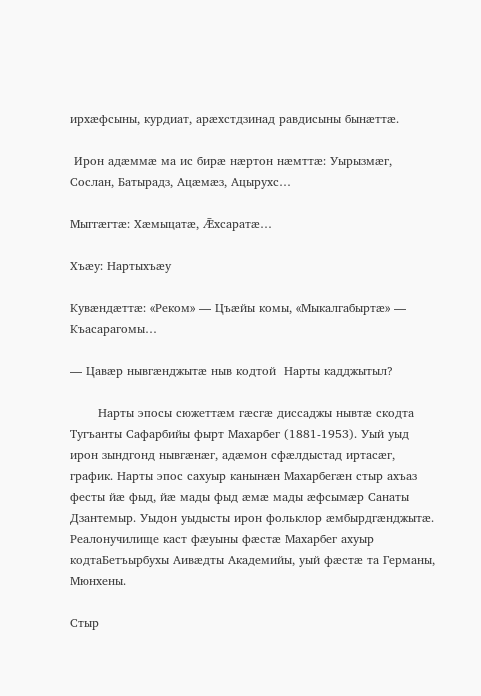ирхæфсыны, курдиат, арæхстдзинад равдисыны бынæттæ.

 Ирон адæммæ ма ис бирæ нæртон нæмттæ: Уырызмæг, Сослан, Батырадз, Ацæмæз, Ацырухс…

Мыггæгтæ: Хæмыцатæ, Ǣхсаратæ…

Хъæу: Нартыхъæу

Кувæндæттæ: «Реком» — Цъæйы комы, «Мыкалгабыртæ» — Къасарагомы…

— Цавæр нывгæнджытæ ныв кодтой  Нарты кадджытыл?

       Нарты эпосы сюжеттæм гæсгæ диссаджы нывтæ скодта Тугъанты Сафарбийы фырт Махарбег (1881-1953). Уый уыд ирон зындгонд нывгæнæг, адæмон сфæлдыстад иртасæг, график. Нарты эпос сахуыр канынæн Махарбегæн стыр ахъаз фесты йæ фыд, йæ мады фыд æмæ мады æфсымæр Санаты Дзантемыр. Уыдон уыдысты ирон фольклор æмбырдгæнджытæ. Реалонучилище каст фæуыны фæстæ Махарбег ахуыр кодтаБетъырбухы Аивæдты Академийы, уый фæстæ та Германы, Мюнхены.

Стыр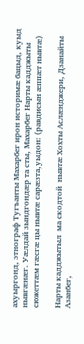ахуыргонд, этнограф Тугъанты Махарбег ирон историмæ бацыд, куыд нывгæнæг. Уæлдай зындгондæр та сты, Махарбег Нарты кадджыты сюжеттæм гæсгæ цы нывтæ сарæзта,уыдон: (равдисын æппæт нывтæ)

Нарты кадджытыл  ма скодтой  нывтæ Хохты Аслæнджери, Дзанайты Азанбег,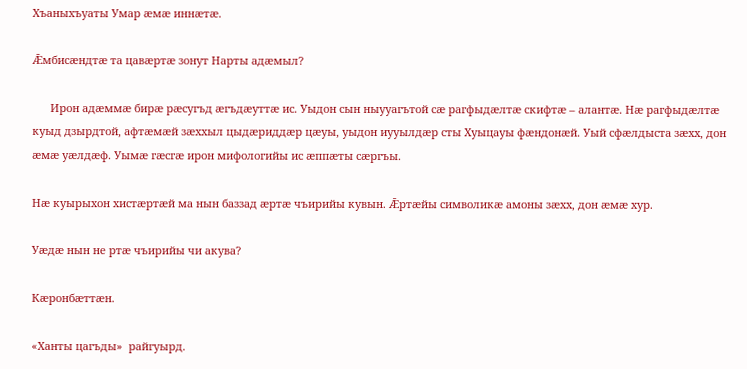Хъаныхъуаты Умар æмæ иннæтæ.

Ǣмбисæндтæ та цавæртæ зонут Нарты адæмыл?

      Ирон адæммæ бирæ рæсугъд æгъдæуттæ ис. Уыдон сын ныууагътой сæ рагфыдæлтæ скифтæ – алантæ. Нæ рагфыдæлтæ куыд дзырдтой, афтæмæй зæххыл цыдæриддæр цæуы, уыдон иууылдæр сты Хуыцауы фæндонæй. Уый сфæлдыста зæхх, дон  æмæ уæлдæф. Уымæ гæсгæ ирон мифологийы ис æппæты сæргъы.

Нæ куырыхон хистæртæй ма нын баззад æртæ чъирийы кувын. Ǣртæйы символикæ амоны зæхх, дон æмæ хур.

Уæдæ нын не ртæ чъирийы чи акува?

Кæронбæттæн.

«Ханты цагъды»  райгуырд.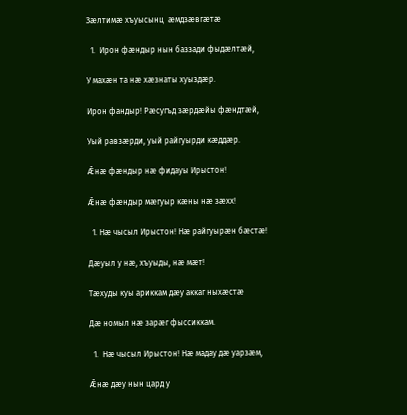Зæлтимæ хъуысынц  æмдзæвгæтæ

  1.  Ирон фæндыр нын баззади фыдæлтæй,

У махæн та нæ хæзнаты хуыздæр.

Ирон фандыр! Рæсугъд зæрдæйы фæндтæй,

Уый равзæрди, уый райгуырди кæддæр.

Ǣнæ фæндыр нæ фидауы Ирыстон!

Ǣнæ фæндыр мæгуыр кæны нæ зæхх!

  1. Нæ чысыл Ирыстон! Нæ райгуырæн бæстæ!

Дæуыл у нæ, хъуыды, нæ мæт!

Тæхуды куы ариккам дæу аккаг ныхæстæ

Дæ номыл нæ зарæг фыссиккам.

  1.  Нæ чысыл Ирыстон! Нæ мадау дæ уарзæм,

Ǣнæ дæу нын цард у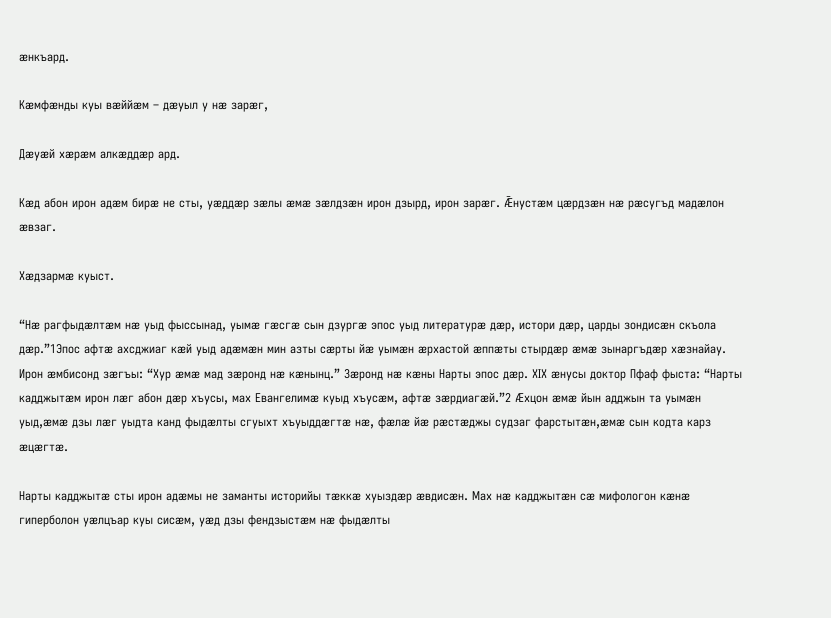æнкъард.

Кæмфæнды куы вæййæм – дæуыл у нæ зарæг,

Дæуæй хæрæм алкæддæр ард.

Кæд абон ирон адæм бирæ не сты, уæддæр зæлы æмæ зæлдзæн ирон дзырд, ирон зарæг. Ǣнустæм цæрдзæн нæ рæсугъд мадæлон æвзаг.

Хæдзармæ куыст.

“Нæ рагфыдæлтæм нæ уыд фыссынад, уымæ гæсгæ сын дзургæ эпос уыд литературæ дæр, истори дæр, царды зондисæн скъола дæр.”1Эпос афтæ ахсджиаг кæй уыд адæмæн мин азты сæрты йæ уымæн æрхастой æппæты стырдæр æмæ зынаргъдæр хæзнайау. Ирон æмбисонд зæгъы: “Хур æмæ мад зæронд нæ кæнынц.” Зæронд нæ кæны Нарты эпос дæр. ХIХ æнусы доктор Пфаф фыста: “Нарты кадджытæм ирон лæг абон дæр хъусы, мах Евангелимæ куыд хъусæм, афтæ зæрдиагæй.”2 Æхцон æмæ йын адджын та уымæн уыд,æмæ дзы лæг уыдта канд фыдæлты сгуыхт хъуыддæгтæ нæ, фæлæ йæ рæстæджы судзаг фарстытæн,æмæ сын кодта карз æцæгтæ.

Нарты кадджытæ сты ирон адæмы не заманты историйы тæккæ хуыздæр æвдисæн. Мах нæ кадджытæн сæ мифологон кæнæ гиперболон уæлцъар куы сисæм, уæд дзы фендзыстæм нæ фыдæлты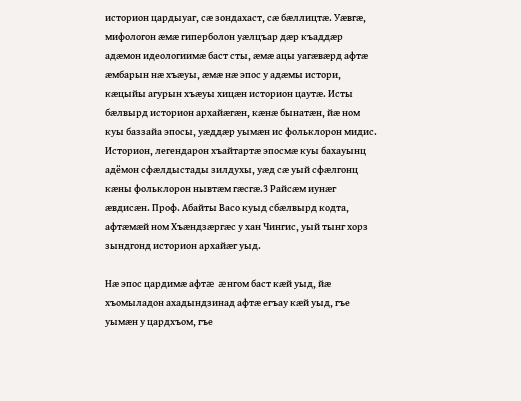историон цардыуаг, сæ зондахаст, сæ бæллицтæ. Уæвгæ, мифологон æмæ гиперболон уæлцъар дæр къаддæр адæмон идеологиимæ баст сты, æмæ ацы уагæвæрд афтæ æмбарын нæ хъæуы, æмæ нæ эпос у адæмы истори, кæцыйы агурын хъæуы хицæн историон цаутæ. Исты бæлвырд историон архайæгæн, кæнæ бынатæн, йæ ном куы баззайа эпосы, уæддæр уымæн ис фольклорон мидис. Историон, легендарон хъайтартæ эпосмæ куы бахауынц адёмон сфæлдыстады зилдухы, уæд сæ уый сфæлгонц кæны фольклорон нывтæм гæсгæ.3 Райсæм иунæг æвдисæн. Проф. Абайты Васо куыд сбæлвырд кодта, афтæмæй ном Хъæндзæргæс у хан Чингис, уый тынг хорз зындгонд историон архайæг уыд.

Нæ эпос цардимæ афтæ æнгом баст кæй уыд, йæ хъомыладон ахадындзинад афтæ егъау кæй уыд, гъе уымæн у цардхъом, гъе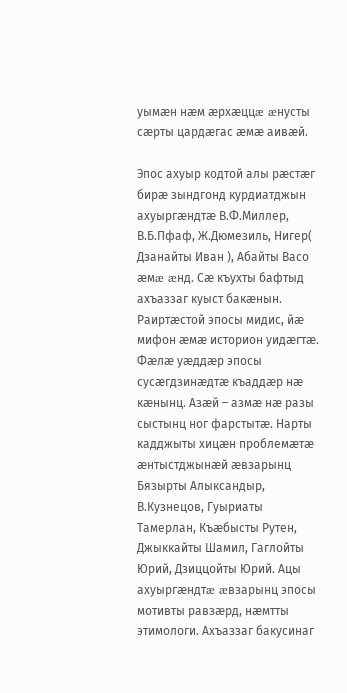уымæн нæм æрхæццæ æнусты сæрты цардæгас æмæ аивæй.

Эпос ахуыр кодтой алы рæстæг бирæ зындгонд курдиатджын ахуыргæндтæ В.Ф.Миллер, В.Б.Пфаф, Ж.Дюмезиль, Нигер( Дзанайты Иван ), Абайты Васо æмæ æнд. Сæ къухты бафтыд ахъаззаг куыст бакæнын. Раиртæстой эпосы мидис, йæ мифон æмæ историон уидæгтæ. Фæлæ уæддæр эпосы сусæгдзинæдтæ къаддæр нæ кæнынц. Азæй – азмæ нæ разы сыстынц ног фарстытæ. Нарты кадджыты хицæн проблемæтæ æнтыстджынæй æвзарынц Бязырты Алыксандыр, В.Кузнецов, Гуыриаты Тамерлан, Къæбысты Рутен, Джыккайты Шамил, Гаглойты Юрий, Дзиццойты Юрий. Ацы ахуыргæндтæ æвзарынц эпосы мотивты равзæрд, нæмтты этимологи. Ахъаззаг бакусинаг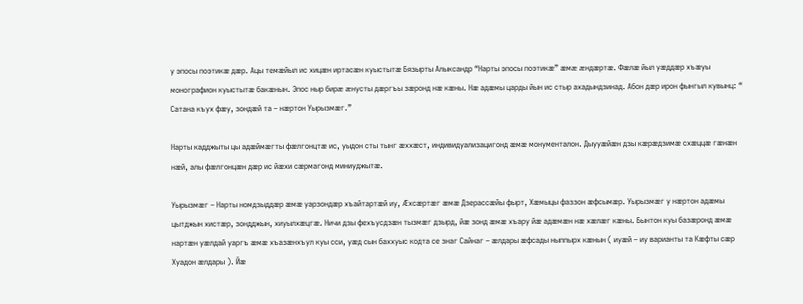у эпосы поэтикæ дæр. Ацы темæйыл ис хицæн иртасæн куыстытæ Бязырты Алыксандр “Нарты эпосы поэтикæ” æмæ æндæртæ. Фæлæ йыл уæддæр хъæуы монографион куыстытæ бакæнын. Эпос ныр бирæ æнусты дæргъы зæронд нæ кæны. Нæ адæмы царды йын ис стыр ахадындзинад. Абон дæр ирон фынгыл кувынц: “ Сатана къух фæу, зондæй та – нæртон Уырызмæг.”

Нарты кадджыты цы адæймæгты фæлгонцтæ ис, уыдон сты тынг æххæст, индивидуализацигонд æмæ монументалон. Дыууæйæн дзы кæрæдзимæ схæццæ гæнæн нæй, алы фæлгонцæн дæр ис йæхи сæрмагонд миниуджытæ.

Уырызмæг – Нарты номдзыддæр æмæ уарзондæр хъайтартæй иу, Æхсæртæг æмæ Дзерассæйы фырт, Хæмыцы фаззон æфсымæр. Уырызмæг у нæртон адæмы цытджын хистæр, зондджын, хиуылхæцгæ. Ничи дзы фехъусдзæн тызмæг дзырд, йæ зонд æмæ хъару йæ адæмæн нæ хæлæг кæны. Бынтон куы базæронд æмæ нартæн уæлдай уаргъ æмæ хъазæнхъул куы сси, уæд сын баххуыс кодта се знаг Сайнаг – æлдары æфсады ныппырх кæнын ( иуæй – иу варианты та Кæфты сæр Хуадон æлдары ). Йæ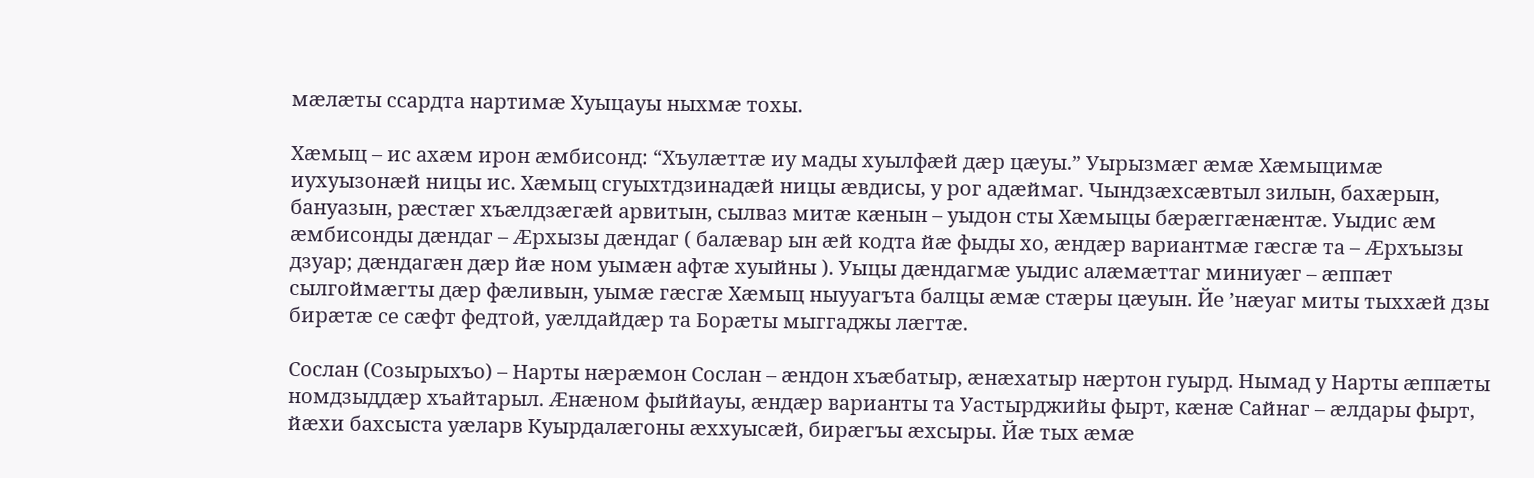мæлæты ссардта нартимæ Хуыцауы ныхмæ тохы.

Хæмыц – ис ахæм ирон æмбисонд: “Хъулæттæ иу мады хуылфæй дæр цæуы.” Уырызмæг æмæ Хæмыцимæ иухуызонæй ницы ис. Хæмыц сгуыхтдзинадæй ницы æвдисы, у рог адæймаг. Чындзæхсæвтыл зилын, бахæрын, бануазын, рæстæг хъæлдзæгæй арвитын, сылваз митæ кæнын – уыдон сты Хæмыцы бæрæггæнæнтæ. Уыдис æм æмбисонды дæндаг – Æрхызы дæндаг ( балæвар ын æй кодта йæ фыды хо, æндæр вариантмæ гæсгæ та – Æрхъызы дзуар; дæндагæн дæр йæ ном уымæн афтæ хуыйны ). Уыцы дæндагмæ уыдис алæмæттаг миниуæг – æппæт сылгоймæгты дæр фæливын, уымæ гæсгæ Хæмыц ныууагъта балцы æмæ стæры цæуын. Йе ’нæуаг миты тыххæй дзы бирæтæ се сæфт федтой, уæлдайдæр та Борæты мыггаджы лæгтæ.

Сослан (Созырыхъо) – Нарты нæрæмон Сослан – æндон хъæбатыр, æнæхатыр нæртон гуырд. Нымад у Нарты æппæты номдзыддæр хъайтарыл. Æнæном фыййауы, æндæр варианты та Уастырджийы фырт, кæнæ Сайнаг – æлдары фырт, йæхи бахсыста уæларв Куырдалæгоны æххуысæй, бирæгъы æхсыры. Йæ тых æмæ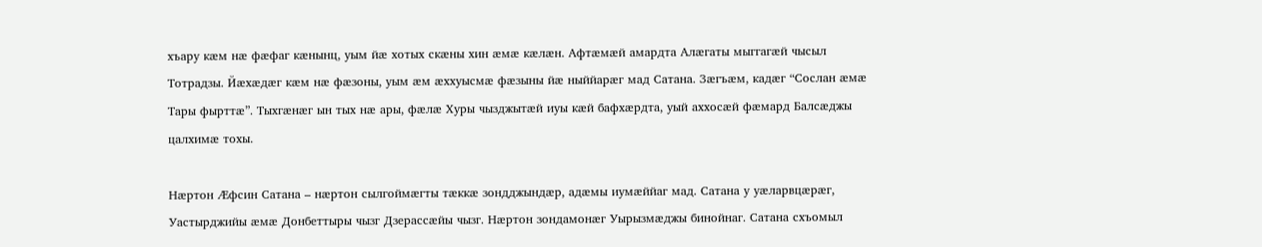хъару кæм нæ фæфаг кæнынц, уым йæ хотых скæны хин æмæ кæлæн. Афтæмæй амардта Алæгаты мыггагæй чысыл Тотрадзы. Йæхæдæг кæм нæ фæзоны, уым æм æххуысмæ фæзыны йæ ныййарæг мад Сатана. Зæгъæм, кадæг “Сослан æмæ Тары фырттæ”. Тыхгæнæг ын тых нæ ары, фæлæ Хуры чызджытæй иуы кæй бафхæрдта, уый аххосæй фæмард Балсæджы цалхимæ тохы.

Нæртон Æфсин Сатана – нæртон сылгоймæгты тæккæ зондджындæр, адæмы иумæййаг мад. Сатана у уæларвцæрæг, Уастырджийы æмæ Донбеттыры чызг Дзерассæйы чызг. Нæртон зондамонæг Уырызмæджы бинойнаг. Сатана схъомыл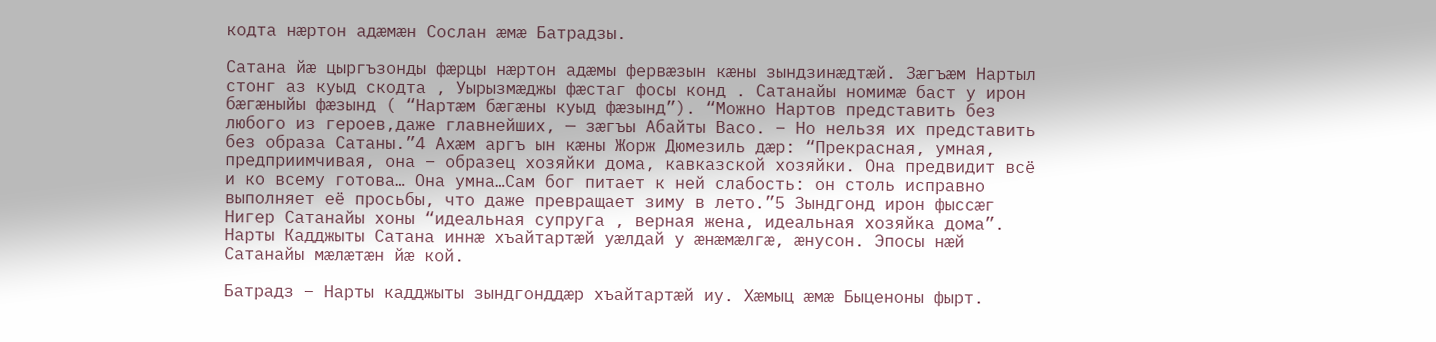кодта нæртон адæмæн Сослан æмæ Батрадзы.

Сатана йæ цыргъзонды фæрцы нæртон адæмы фервæзын кæны зындзинæдтæй. Зæгъæм Нартыл стонг аз куыд скодта , Уырызмæджы фæстаг фосы конд . Сатанайы номимæ баст у ирон бæгæныйы фæзынд ( “Нартæм бæгæны куыд фæзынд”). “Можно Нартов представить без любого из героев,даже главнейших, — зæгъы Абайты Васо. – Но нельзя их представить без образа Сатаны.”4 Ахæм аргъ ын кæны Жорж Дюмезиль дæр: “Прекрасная, умная, предприимчивая, она – образец хозяйки дома, кавказской хозяйки. Она предвидит всё и ко всему готова… Она умна…Сам бог питает к ней слабость: он столь исправно выполняет её просьбы, что даже превращает зиму в лето.”5 Зындгонд ирон фыссæг Нигер Сатанайы хоны “идеальная супруга , верная жена, идеальная хозяйка дома”. Нарты Кадджыты Сатана иннæ хъайтартæй уæлдай у æнæмæлгæ, æнусон. Эпосы нæй Сатанайы мæлæтæн йæ кой.

Батрадз – Нарты кадджыты зындгонддæр хъайтартæй иу. Хæмыц æмæ Быценоны фырт.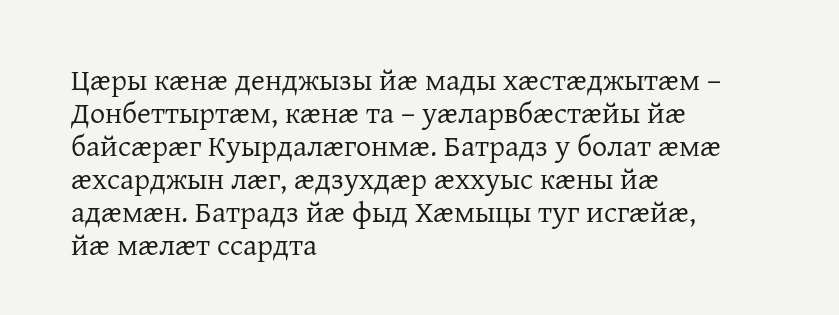Цæры кæнæ денджызы йæ мады хæстæджытæм – Донбеттыртæм, кæнæ та – уæларвбæстæйы йæ байсæрæг Куырдалæгонмæ. Батрадз у болат æмæ æхсарджын лæг, æдзухдæр æххуыс кæны йæ адæмæн. Батрадз йæ фыд Хæмыцы туг исгæйæ, йæ мæлæт ссардта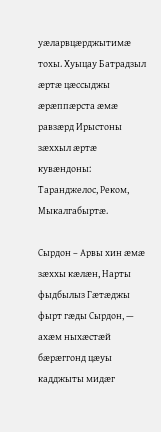уæларвцæрджытимæ тохы. Хуыцау Батрадзыл æртæ цæссыджы æрæппæрста æмæ равзæрд Ирыстоны зæххыл æртæ кувæндоны: Таранджелос, Реком, Мыкалгабыртæ.

Сырдон – Арвы хин æмæ зæххы кæлæн, Нарты фыдбылыз Гæтæджы фырт гæды Сырдон, — ахæм ныхæстæй бæрæггонд цæуы кадджыты мидæг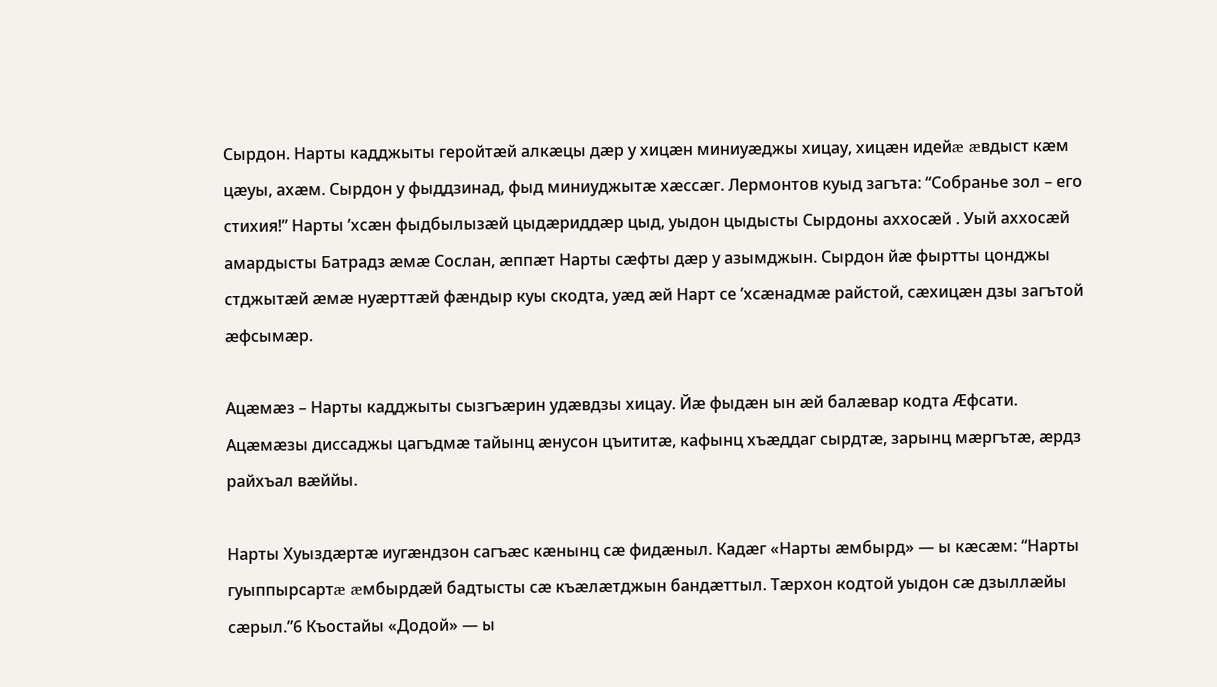Сырдон. Нарты кадджыты геройтæй алкæцы дæр у хицæн миниуæджы хицау, хицæн идейæ æвдыст кæм цæуы, ахæм. Сырдон у фыддзинад, фыд миниуджытæ хæссæг. Лермонтов куыд загъта: “Собранье зол – его стихия!” Нарты ’хсæн фыдбылызæй цыдæриддæр цыд, уыдон цыдысты Сырдоны аххосæй . Уый аххосæй амардысты Батрадз æмæ Сослан, æппæт Нарты сæфты дæр у азымджын. Сырдон йæ фыртты цонджы стджытæй æмæ нуæрттæй фæндыр куы скодта, уæд æй Нарт се ’хсæнадмæ райстой, сæхицæн дзы загътой æфсымæр.

Ацæмæз – Нарты кадджыты сызгъæрин удæвдзы хицау. Йæ фыдæн ын æй балæвар кодта Æфсати. Ацæмæзы диссаджы цагъдмæ тайынц æнусон цъититæ, кафынц хъæддаг сырдтæ, зарынц мæргътæ, æрдз райхъал вæййы.

Нарты Хуыздæртæ иугæндзон сагъæс кæнынц сæ фидæныл. Кадæг «Нарты æмбырд» — ы кæсæм: “Нарты гуыппырсартæ æмбырдæй бадтысты сæ къæлæтджын бандæттыл. Тæрхон кодтой уыдон сæ дзыллæйы сæрыл.”6 Къостайы «Додой» — ы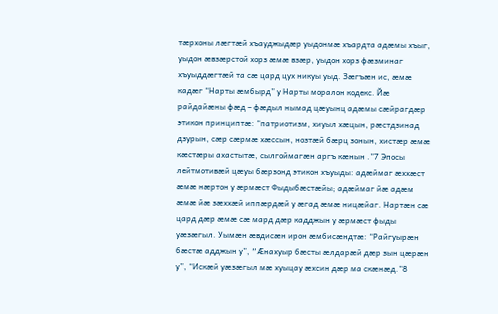тæрхоны лæгтæй хъауджыдæр уыдонмæ хъардта адæмы хъыг, уыдон æвзæрстой хорз æмæ взæр, уыдон хорз фæзминаг хъуыддæгтæй та сæ цард цух никуы уыд. Зæгъæн ис, æмæ кадæг “Нарты æмбырд” у Нарты моралон кодекс. Йæ райдайæны фæд – фæдыл нымад цæуынц адæмы сæйрагдæр этикон принциптæ: “патриотизм, хиуыл хæцын, рæстдзинад дзурын, сæр сæрмæ хæссын, нозтæй бæрц зонын, хистæр æмæ кæстæры ахастытæ, сылгоймагæн аргъ кæнын .”7 Эпосы лейтмотивæй цæуы бæрзонд этикон хъуыды: адæймаг æххæст æмæ нæртон у æрмæст Фыдыбæстæйы; адæймаг йæ адæм æмæ йæ зæххæй иппæрдæй у æгад æмæ ницæйаг. Нартæн сæ цард дæр æмæ сæ мард дæр кадджын у æрмæст фыды уæзæгыл. Уымæн æвдисæн ирон æмбисæндтæ: “Райгуырæн бæстæ адджын у”, “Æнахуыр бæсты æлдарæй дæр зын цæрæн у”, “Искæй уæзæгыл мæ хуыцау æхсин дæр ма скæнæд.”8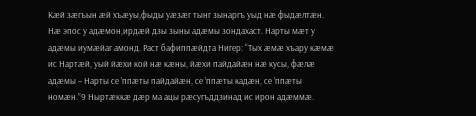Кæй зæгъын æй хъæуы,фыды уæзæг тынг зынаргъ уыд нæ фыдæлтæн. Нæ эпос у адæмон,ирдæй дзы зыны адæмы зондахаст. Нарты мæт у адæмы иумæйаг амонд. Раст бафиппæйдта Нигер: “Тых æмæ хъару кæмæ ис Нартæй, уый йæхи кой нæ кæны, йæхи пайдайæн нæ кусы, фæлæ адæмы – Нарты се ’ппæты пайдайæн, се ’ппæты кадæн, се ’ппæты номæн.”9 Ныртæккæ дæр ма ацы рæсугъддзинад ис ирон адæммæ.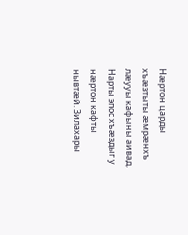Нæртон царды хъæзтыты æмрæнхъ лæууы кафыны аивад. Нарты эпос хъæздыг у нæртон кафты нывтæй. Зилахары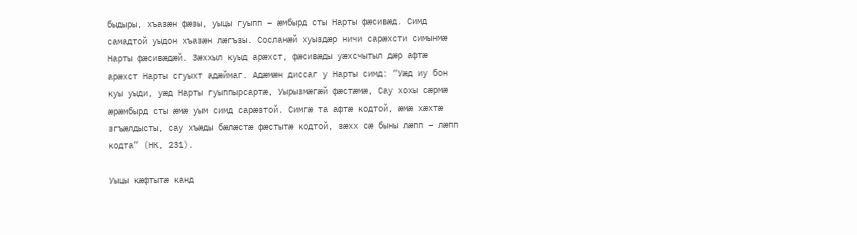быдыры, хъазæн фæзы, уыцы гуыпп – æмбырд сты Нарты фæсивæд. Симд самадтой уыдон хъазæн лæгъзы. Сосланæй хуыздæр ничи сарæхсти симынмæ Нарты фæсивæдæй. Зæххыл куыд арæхст, фæсивæды уæхсчытыл дæр афтæ арæхст Нарты сгуыхт адæймаг. Адæмæн диссаг у Нарты симд: “Уæд иу бон куы уыди, уæд Нарты гуыппырсартæ, Уырызмæгæй фæстæмæ, Сау хохы сæрмæ æрæмбырд сты æмæ уым симд сарæзтой. Симгæ та афтæ кодтой, æмæ хæхтæ згъæлдысты, сау хъæды бæлæстæ фæстытæ кодтой, зæхх сæ быны лæпп – лæпп кодта” (НК, 231).

Уыцы кæфтытæ канд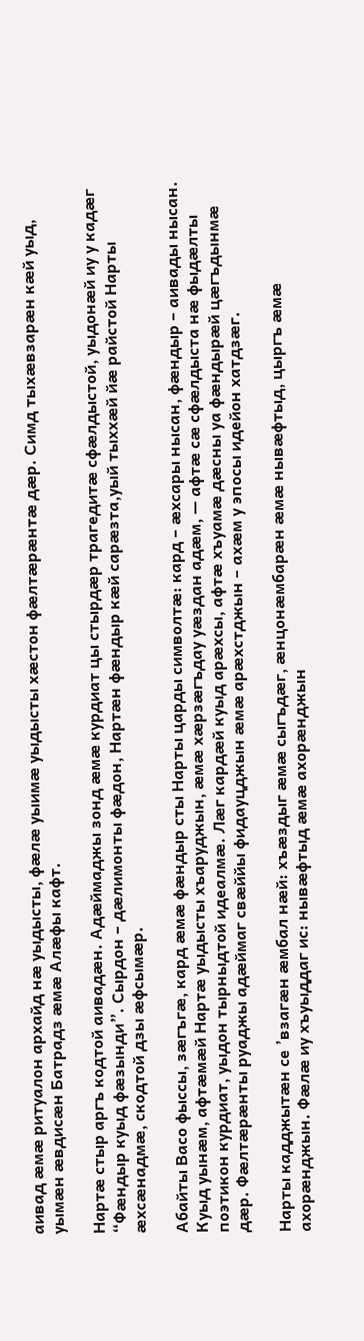аивад æмæ ритуалон архайд нæ уыдысты, фæлæ уыимæ уыдысты хæстон фæлтæрæнтæ дæр. Симд тыхæвзарæн кæй уыд, уымæн æвдисæн Батрадз æмæ Алæфы кафт.

Нартæ стыр аргъ кодтой аивадæн. Адæймаджы зонд æмæ курдиат цы стырдæр трагедитæ сфæлдыстой, уыдонæй иу у кадæг “Фæндыр куыд фæзынди”. Сырдон – дæлимонты фæдон, Нартæн фæндыр кæй сарæзта,уый тыххæй йæ райстой Нарты æхсæнадмæ, скодтой дзы æфсымæр.

Абайты Васо фыссы, зæгъгæ, кард æмæ фæндыр сты Нарты царды символтæ: кард – æхсары нысан, фæндыр – аивады нысан. Куыд уынæм, афтæмæй Нартæ уыдысты хъаруджын, æмæ хæрзæгъдау уæздан адæм, — афтæ сæ сфæлдыста нæ фыдæлты поэтикон курдиат, уыдон тырныдтой идеалмæ. Лæг кардæй куыд арæхсы, афтæ хъуамæ дæсны уа фæндырæй цæгъдынмæ дæр. Фæлтæрæнты руаджы адæймаг свæййы фидауцджын æмæ арæхстджын – ахæм у эпосы идейон хатдзæг.

Нарты кадджытæн се ’взагæн æмбал нæй: хъæздыг æмæ сыгъдæг, æнцонæмбарæн æмæ нывæфтыд, цыргъ æмæ ахорæнджын. Фæлæ иу хъуыддаг ис: нывæфтыд æмæ ахорæнджын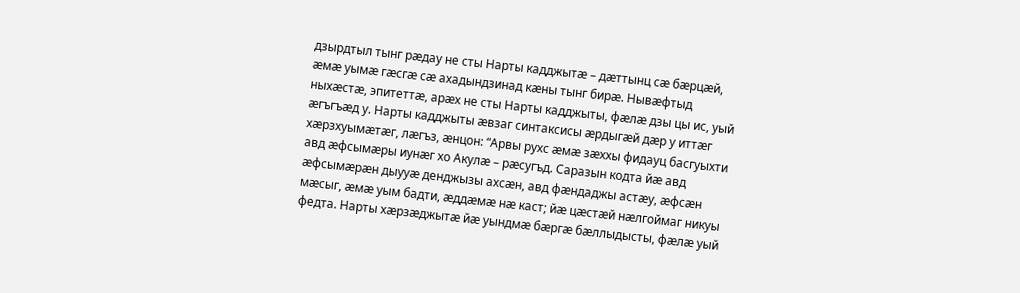дзырдтыл тынг рæдау не сты Нарты кадджытæ – дæттынц сæ бæрцæй, æмæ уымæ гæсгæ сæ ахадындзинад кæны тынг бирæ. Нывæфтыд ныхæстæ, эпитеттæ, арæх не сты Нарты кадджыты, фæлæ дзы цы ис, уый æгъгъæд у. Нарты кадджыты æвзаг синтаксисы æрдыгæй дæр у иттæг хæрзхуымæтæг, лæгъз, æнцон: “Арвы рухс æмæ зæххы фидауц басгуыхти авд æфсымæры иунæг хо Акулæ – рæсугъд. Саразын кодта йæ авд æфсымæрæн дыууæ денджызы ахсæн, авд фæндаджы астæу, æфсæн мæсыг, æмæ уым бадти, æддæмæ нæ каст; йæ цæстæй нæлгоймаг никуы федта. Нарты хæрзæджытæ йæ уындмæ бæргæ бæллыдысты, фæлæ уый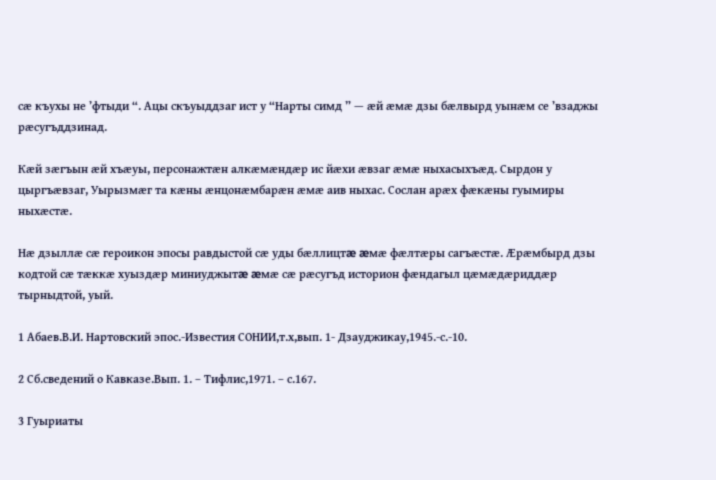сæ къухы не ’фтыди “. Ацы скъуыддзаг ист у “Нарты симд ” — æй æмæ дзы бæлвырд уынæм се ’взаджы рæсугъддзинад.

Кæй зæгъын æй хъæуы, персонажтæн алкæмæндæр ис йæхи æвзаг æмæ ныхасыхъæд. Сырдон у цыргъæвзаг, Уырызмæг та кæны æнцонæмбарæн æмæ аив ныхас. Сослан арæх фæкæны гуымиры ныхæстæ.

Нæ дзыллæ сæ героикон эпосы равдыстой сæ уды бæллицтæ æмæ фæлтæры сагъæстæ. Æрæмбырд дзы кодтой сæ тæккæ хуыздæр миниуджытæ æмæ сæ рæсугъд историон фæндагыл цæмæдæриддæр тырныдтой, уый.

1 Абаев.В.И. Нартовский эпос.-Известия СОНИИ,т.х,вып. 1- Дзауджикау,1945.-с.-10.

2 Сб.сведений о Кавказе.Вып. 1. – Тифлис,1971. – с.167.

3 Гуыриаты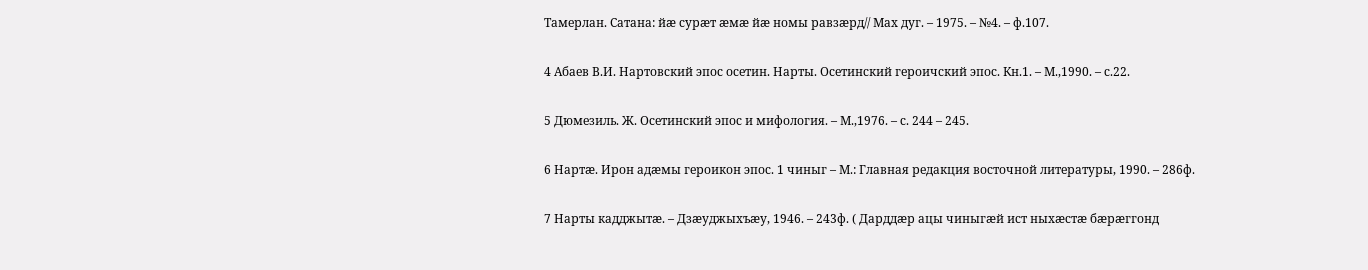Тамерлан. Сатана: йæ сурæт æмæ йæ номы равзæрд// Мах дуг. – 1975. – №4. – ф.107.

4 Абаев В.И. Нартовский эпос осетин. Нарты. Осетинский героичский эпос. Кн.1. – М.,1990. – с.22.

5 Дюмезиль. Ж. Осетинский эпос и мифология. – М.,1976. – с. 244 – 245.

6 Нартæ. Ирон адæмы героикон эпос. 1 чиныг – М.: Главная редакция восточной литературы, 1990. – 286ф.

7 Нарты кадджытæ. – Дзæуджыхъæу, 1946. – 243ф. ( Дарддæр ацы чиныгæй ист ныхæстæ бæрæггонд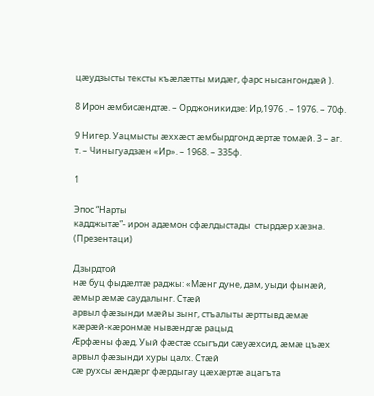цæудзысты тексты къæлæтты мидæг, фарс нысангондæй ).

8 Ирон æмбисæндтæ. – Орджоникидзе: Ир,1976 . – 1976. – 70ф.

9 Нигер. Уацмысты æххæст æмбырдгонд æртæ томæй. 3 – аг. т. – Чиныгуадзæн «Ир». – 1968. – 335ф.

1

Эпос “Нарты
кадджытæ”- ирон адæмон сфæлдыстады  стырдæр хæзна.
(Презентаци)

Дзырдтой
нæ буц фыдæлтæ раджы: «Мæнг дуне, дам, уыди фынæй, æмыр æмæ саудалынг. Стæй
арвыл фæзынди мæйы зынг, стъалыты æрттывд æмæ кæрæй-кæронмæ нывæндгæ рацыд
Æрфæны фæд. Уый фæстæ ссыгъди сæуæхсид, æмæ цъæх арвыл фæзынди хуры цалх. Стæй
сæ рухсы æндæрг фæрдыгау цæхæртæ ацагъта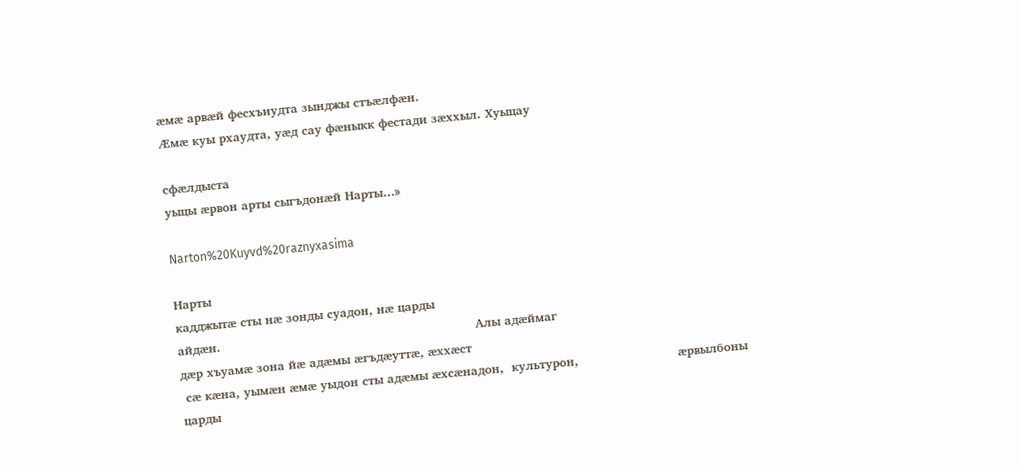æмæ арвæй фесхъиудта зынджы стъæлфæн.
Æмæ куы рхаудта, уæд сау фæныкк фестади зæххыл. Хуыцау

сфæлдыста
уыцы æрвон арты сыгъдонæй Нарты…»

Narton%20Kuyvd%20raznyxasima

Нарты
кадджытæ сты нæ зонды суадон, нæ царды
айдæн.                                                                Алы адæймаг
дæр хъуамæ зона йæ адæмы æгъдæуттæ, æххæст
 сæ кæна, уымæн æмæ уыдон сты адæмы æхсæнадон,  культурон,                         æрвылбоны
царды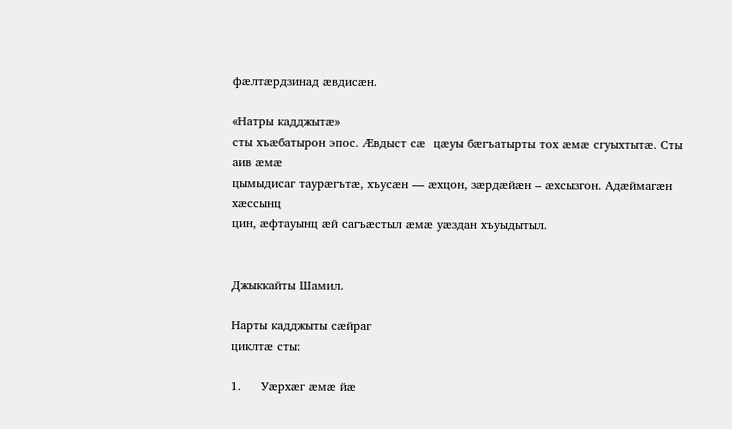фæлтæрдзинад æвдисæн.

«Натры кадджытæ»
сты хъæбатырон эпос. Æвдыст сæ  цæуы бæгъатырты тох æмæ сгуыхтытæ. Сты аив æмæ
цымыдисаг таурæгътæ, хъусæн — æхцон, зæрдæйæн – æхсызгон. Адæймагæн хæссынц
цин, æфтауынц æй сагъæстыл æмæ уæздан хъуыдытыл.


Джыккайты Шамил.

Нарты кадджыты сæйраг
циклтæ сты:

1.     Уæрхæг æмæ йæ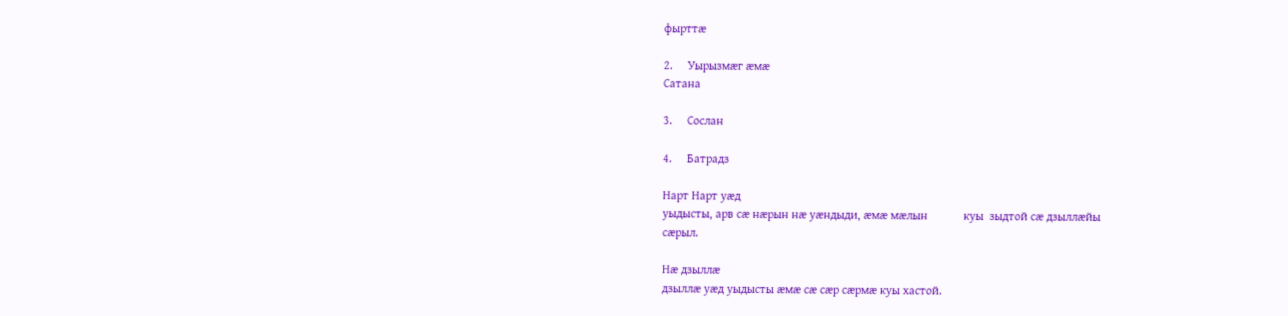фырттæ

2.     Уырызмæг æмæ
Сатана

3.     Сослан

4.     Батрадз

Нарт Нарт уæд
уыдысты, арв сæ нæрын нæ уæндыди, æмæ мæлын            куы  зыдтой сæ дзыллæйы
сæрыл.

Нæ дзыллæ
дзыллæ уæд уыдысты æмæ сæ сæр сæрмæ куы хастой.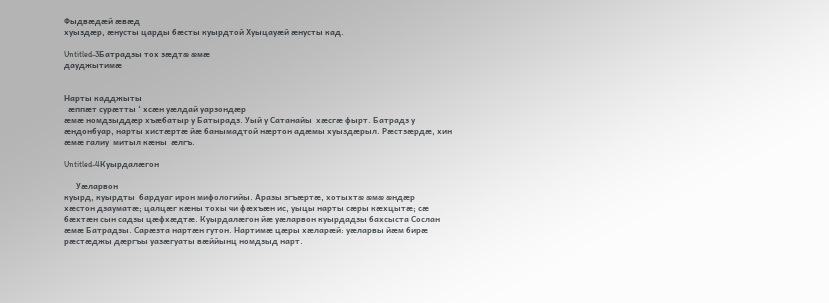Фыдвæдæй æвæд
хуыздæр, æнусты царды бæсты куырдтой Хуыцауæй æнусты кад.

Untitled-3Батрадзы тох зæдтæ æмæ
дауджытимæ


Нарты кадджыты
  æппæт сурæтты ‘ хсæн уæлдай уарзондæр
æмæ номдзыддæр хъæбатыр у Батырадз. Уый у Сатанайы  хæсгæ фырт. Батрадз у
æндонбуар, нарты хистæртæ йæ банымадтой нæртон адæмы хуыздæрыл. Рæстзæрдæ, хин
æмæ галиу  митыл кæны  æлгъ.

Untitled-4Куырдалæгон

      Уæларвон
куырд, куырдты  бардуаг ирон мифологийы. Аразы згъæртæ, хотыхтæ æмæ æндæр
хæстон дзауматæ; цалцæг кæны тохы чи фæхъæн ис, уыцы нарты сæры кæхцытæ; сæ
бæхтæн сын садзы цæфхæдтæ. Куырдалæгон йæ уæларвон куырдадзы бахсыста Сослан
æмæ Батрадзы. Сарæзта нартæн гутон. Нартимæ цæры хæларæй: уæларвы йæм бирæ
рæстæджы дæргъы уазæгуаты вæййынц номдзыд нарт.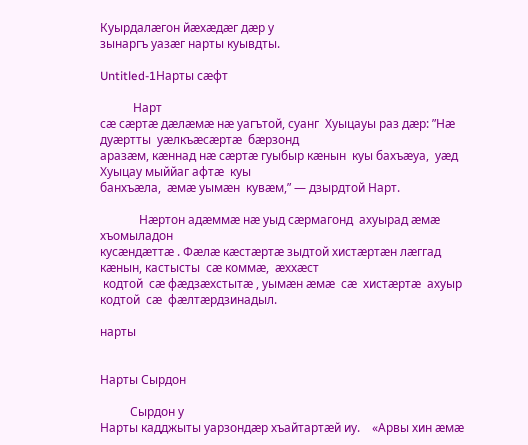Куырдалæгон йæхæдæг дæр у
зынаргъ уазæг нарты куывдты.

Untitled-1Нарты сæфт

           Нарт
сæ сæртæ дæлæмæ нæ уагътой, суанг  Хуыцауы раз дæр: ”Нæ дуæртты  уæлкъæсæртæ  бæрзонд
аразæм, кæннад нæ сæртæ гуыбыр кæнын  куы бахъæуа,  уæд  Хуыцау мыййаг афтæ  куы
банхъæла,  æмæ уымæн  кувæм,” — дзырдтой Нарт.

             Нæртон адæммæ нæ уыд сæрмагонд  ахуырад æмæ  хъомыладон
кусæндæттæ . Фæлæ кæстæртæ зыдтой хистæртæн лæггад кæнын, кастысты  сæ коммæ,  æххæст
 кодтой  сæ фæдзæхстытæ , уымæн æмæ  сæ  хистæртæ  ахуыр  кодтой  сæ  фæлтæрдзинадыл.

нарты


Нарты Сырдон

          Сырдон у
Нарты кадджыты уарзондæр хъайтартæй иу.    «Арвы хин æмæ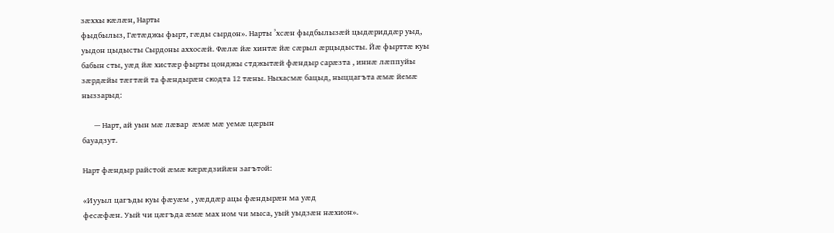зæххы кæлæн, Нарты
фыдбылыз, Гæтæджы фырт, гæды сырдон». Нарты ’хсæн фыдбылызæй цыдæриддæр уыд,
уыдон цыдысты Сырдоны аххосæй. Фæлæ йæ хинтæ йæ сæрыл æрцыдысты. Йæ фырттæ куы
бабын сты, уæд йæ хистæр фырты цонджы стджытæй фæндыр сарæзта , иннæ лæппуйы
зæрдæйы тæгтæй та фæндырæн скодта 12 тæны. Ныхасмæ бацыд, ныццагъта æмæ йемæ
ныззарыд:

      — Нарт, ай уын мæ лæвар  æмæ мæ уемæ цæрын
бауадзут.

Нарт фæндыр райстой æмæ кæрæдзийæн загътой:

«Иууыл цагъды куы фæуæм , уæддæр ацы фæндырæн ма уæд
фесæфæн. Уый чи цæгъда æмæ мах ном чи мыса, уый уыдзæн нæхион».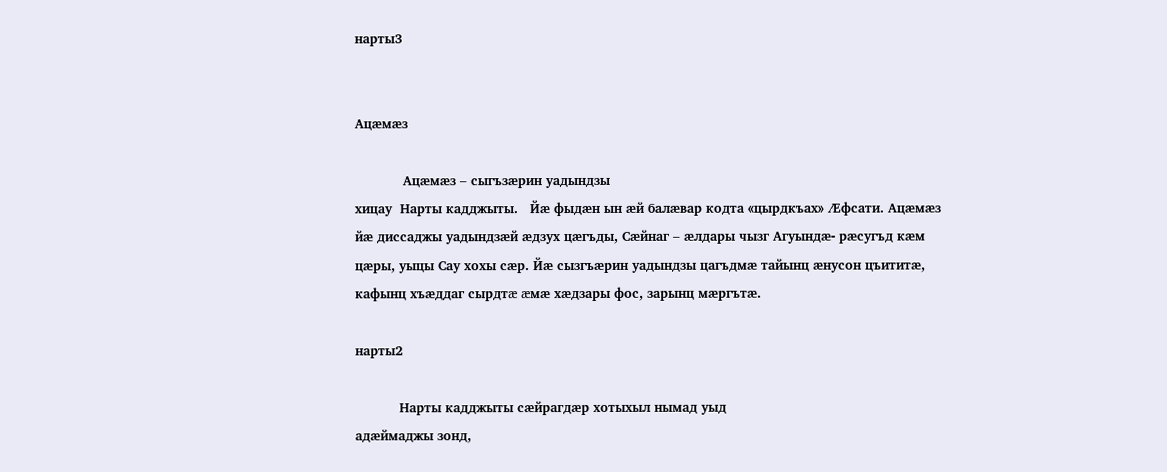нарты3


Ацæмæз

            Ацæмæз – сыгъзæрин уадындзы
хицау  Нарты кадджыты.   Йæ фыдæн ын æй балæвар кодта «цырдкъах» Æфсати. Ацæмæз
йæ диссаджы уадындзæй æдзух цæгъды, Сæйнаг – æлдары чызг Агуындæ- рæсугъд кæм
цæры, уыцы Сау хохы сæр. Йæ сызгъæрин уадындзы цагъдмæ тайынц æнусон цъититæ,
кафынц хъæддаг сырдтæ æмæ хæдзары фос, зарынц мæргътæ.

нарты2

           Нарты кадджыты сæйрагдæр хотыхыл нымад уыд
адæймаджы зонд,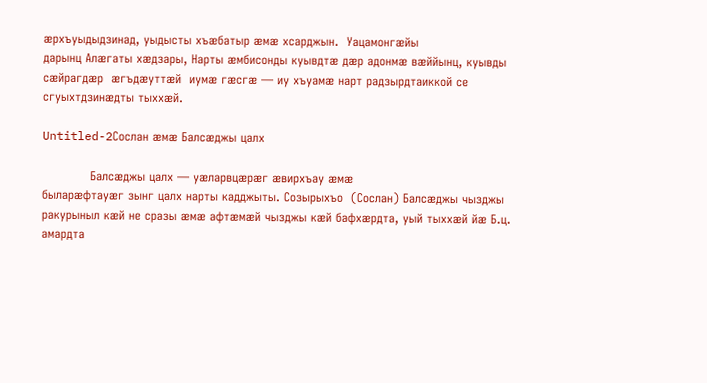æрхъуыдыдзинад, уыдысты хъæбатыр æмæ хсарджын.  Уацамонгæйы
дарынц Алæгаты хæдзары, Нарты æмбисонды куывдтæ дæр адонмæ вæййынц, куывды
сæйрагдæр  æгъдæуттæй  иумæ гæсгæ — иу хъуамæ нарт радзырдтаиккой се
сгуыхтдзинæдты тыххæй.

Untitled-2Сослан æмæ Балсæджы цалх

            Балсæджы цалх — уæларвцæрæг æвирхъау æмæ
быларæфтауæг зынг цалх нарты кадджыты. Созырыхъо  (Сослан) Балсæджы чызджы
ракурыныл кæй не сразы æмæ афтæмæй чызджы кæй бафхæрдта, уый тыххæй йæ Б.ц.
амардта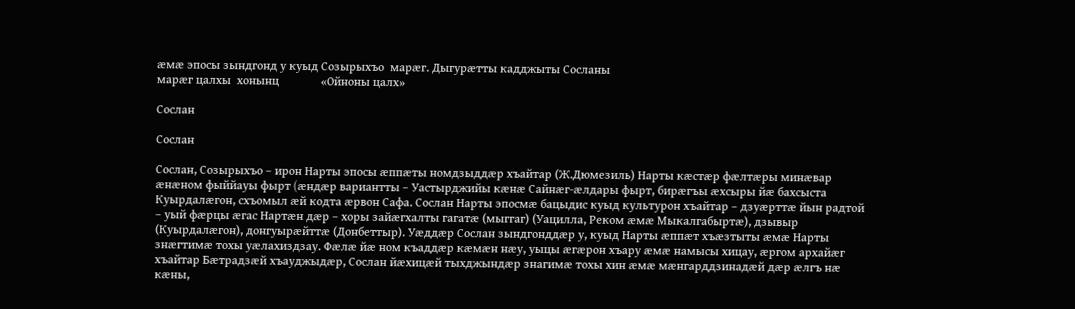æмæ эпосы зындгонд у куыд Созырыхъо  марæг. Дыгурæтты кадджыты Сосланы
марæг цалхы  хонынц              «Ойноны цалх»

Сослан

Сослан

Сослан, Созырыхъо – ирон Нарты эпосы æппæты номдзыддæр хъайтар (Ж.Дюмезиль) Нарты кæстæр фæлтæры минæвар æнæном фыййауы фырт (æндæр вариантты – Уастырджийы кæнæ Сайнæг-æлдары фырт, бирæгъы æхсыры йæ бахсыста Куырдалæгон, схъомыл æй кодта æрвон Сафа. Сослан Нарты эпосмæ бацыдис куыд культурон хъайтар – дзуæрттæ йын радтой – уый фæрцы æгас Нартæн дæр – хоры зайæгхалты гагатæ (мыггаг) (Уацилла, Реком æмæ Мыкалгабыртæ), дзывыр (Куырдалæгон), донгуырæйттæ (Донбеттыр). Уæддæр Сослан зындгонддæр у, куыд Нарты æппæт хъæзтыты æмæ Нарты знæгтимæ тохы уæлахиздзау. Фæлæ йæ ном къаддæр кæмæн нæу, уыцы æгæрон хъару æмæ намысы хицау, æргом архайæг хъайтар Бæтрадзæй хъауджыдæр, Сослан йæхицæй тыхджындæр знагимæ тохы хин æмæ мæнгарддзинадæй дæр æлгъ нæ кæны,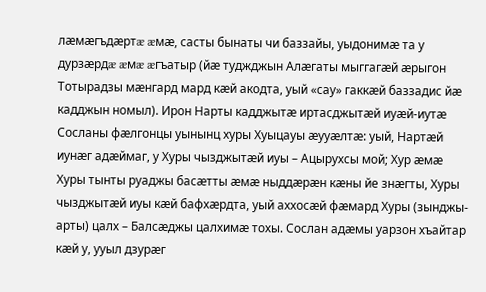лæмæгъдæртæ æмæ, састы бынаты чи баззайы, уыдонимæ та у дурзæрдæ æмæ æгъатыр (йæ туджджын Алæгаты мыггагæй æрыгон Тотырадзы мæнгард мард кæй акодта, уый «сау» гаккæй баззадис йæ кадджын номыл). Ирон Нарты кадджытæ иртасджытæй иуæй-иутæ Сосланы фæлгонцы уынынц хуры Хуыцауы æууæлтæ: уый, Нартæй иунæг адæймаг, у Хуры чызджытæй иуы – Ацырухсы мой; Хур æмæ Хуры тынты руаджы басæтты æмæ ныддæрæн кæны йе знæгты, Хуры чызджытæй иуы кæй бафхæрдта, уый аххосæй фæмард Хуры (зынджы-арты) цалх – Балсæджы цалхимæ тохы. Сослан адæмы уарзон хъайтар кæй у, ууыл дзурæг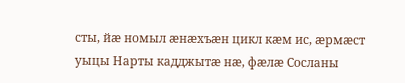сты, йæ номыл æнæхъæн цикл кæм ис, æрмæст уыцы Нарты кадджытæ нæ, фæлæ Сосланы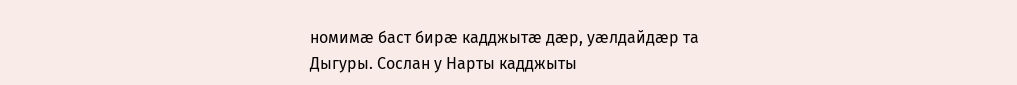номимæ баст бирæ кадджытæ дæр, уæлдайдæр та Дыгуры. Сослан у Нарты кадджыты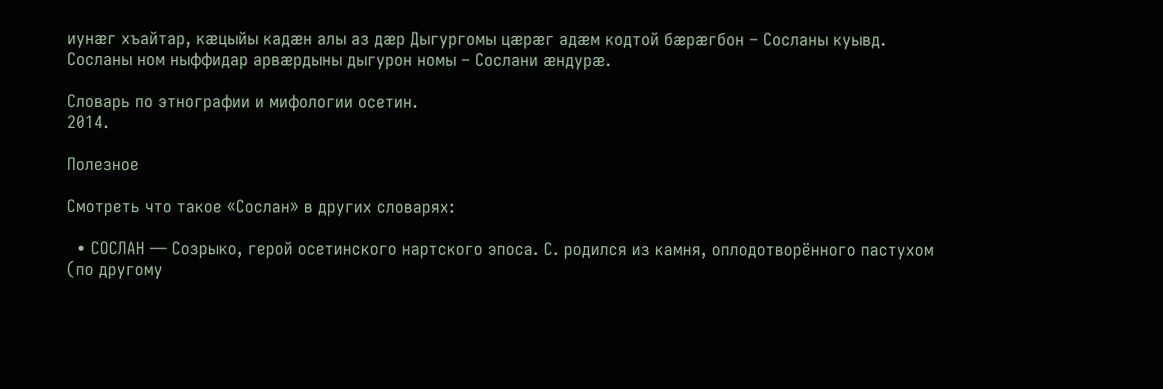иунæг хъайтар, кæцыйы кадæн алы аз дæр Дыгургомы цæрæг адæм кодтой бæрæгбон – Сосланы куывд. Сосланы ном ныффидар арвæрдыны дыгурон номы – Сослани æндурæ.

Словарь по этнографии и мифологии осетин.
2014.

Полезное

Смотреть что такое «Сослан» в других словарях:

  • СОСЛАН — Созрыко, герой осетинского нартского эпоса. С. родился из камня, оплодотворённого пастухом (по другому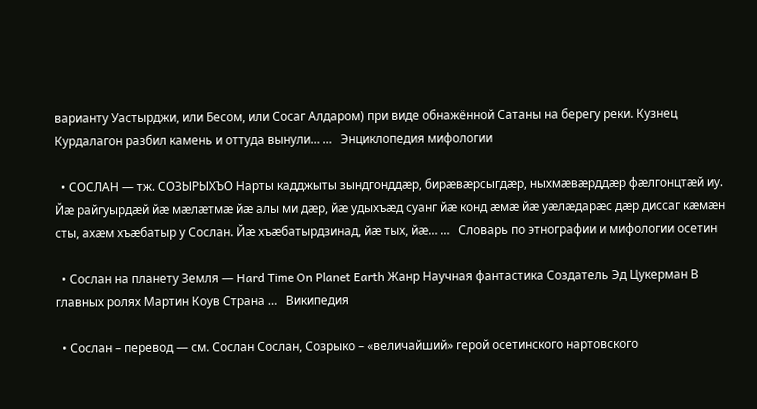варианту Уастырджи, или Бесом, или Сосаг Алдаром) при виде обнажённой Сатаны на берегу реки. Кузнец Курдалагон разбил камень и оттуда вынули… …   Энциклопедия мифологии

  • СОСЛАН — тж. СОЗЫРЫХЪО Нарты кадджыты зындгонддæр, бирæвæрсыгдæр, ныхмæвæрддæр фæлгонцтæй иу. Йæ райгуырдæй йæ мæлæтмæ йæ алы ми дæр, йæ удыхъæд суанг йæ конд æмæ йæ уæлæдарæс дæр диссаг кæмæн сты, ахæм хъæбатыр у Сослан. Йæ хъæбатырдзинад, йæ тых, йæ… …   Словарь по этнографии и мифологии осетин

  • Сослан на планету Земля — Hard Time On Planet Earth Жанр Научная фантастика Создатель Эд Цукерман В главных ролях Мартин Коув Страна …   Википедия

  • Сослан – перевод — см. Сослан Сослан, Созрыко – «величайший» герой осетинского нартовского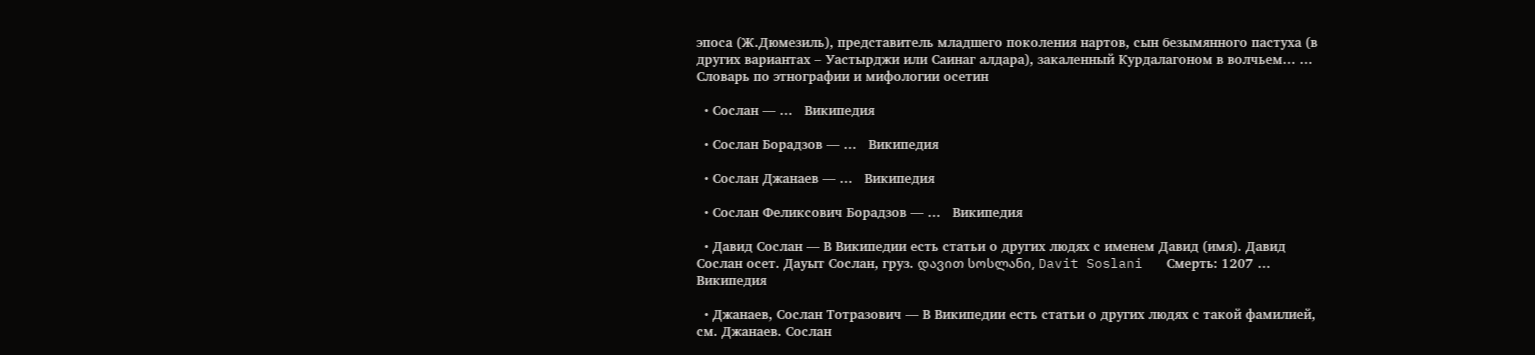эпоса (Ж.Дюмезиль), представитель младшего поколения нартов, сын безымянного пастуха (в других вариантах – Уастырджи или Саинаг алдара), закаленный Курдалагоном в волчьем… …   Словарь по этнографии и мифологии осетин

  • Сослан — …   Википедия

  • Сослан Борадзов — …   Википедия

  • Сослан Джанаев — …   Википедия

  • Сослан Феликсович Борадзов — …   Википедия

  • Давид Сослан — В Википедии есть статьи о других людях с именем Давид (имя). Давид Сослан осет. Дауыт Сослан, груз. დავით სოსლანი, Davit Soslani   Смерть: 1207 …   Википедия

  • Джанаев, Сослан Тотразович — В Википедии есть статьи о других людях с такой фамилией, см. Джанаев. Сослан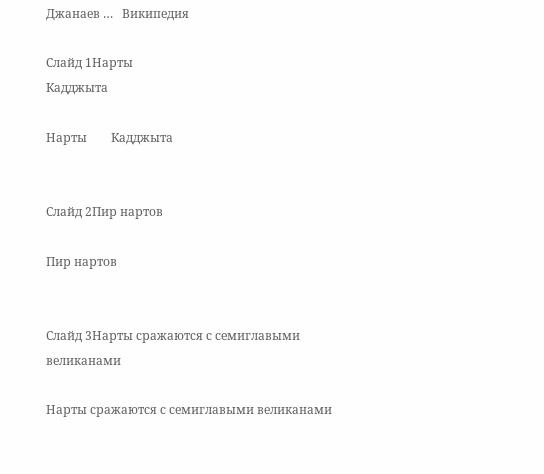Джанаев …   Википедия

Слайд 1Нарты
Кадджыта

Нарты        Кадджыта


Слайд 2Пир нартов

Пир нартов


Слайд 3Нарты сражаются с семиглавыми великанами

Нарты сражаются с семиглавыми великанами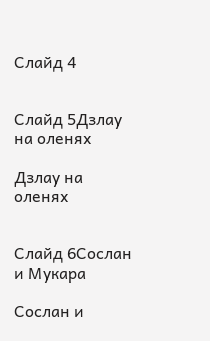Слайд 4


Слайд 5Дзлау на оленях

Дзлау на оленях


Слайд 6Сослан и Мукара

Сослан и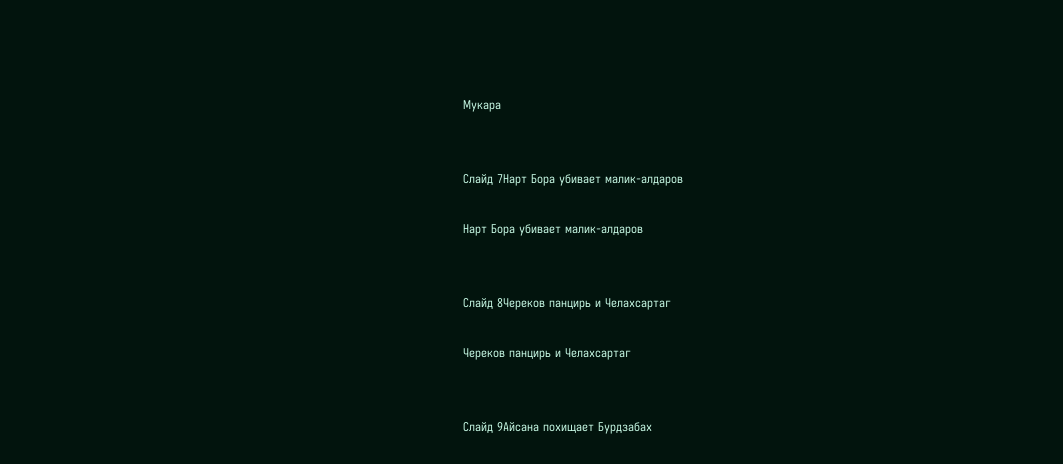Мукара


Слайд 7Нарт Бора убивает малик-алдаров

Нарт Бора убивает малик-алдаров


Слайд 8Череков панцирь и Челахсартаг

Череков панцирь и Челахсартаг


Слайд 9Айсана похищает Бурдзабах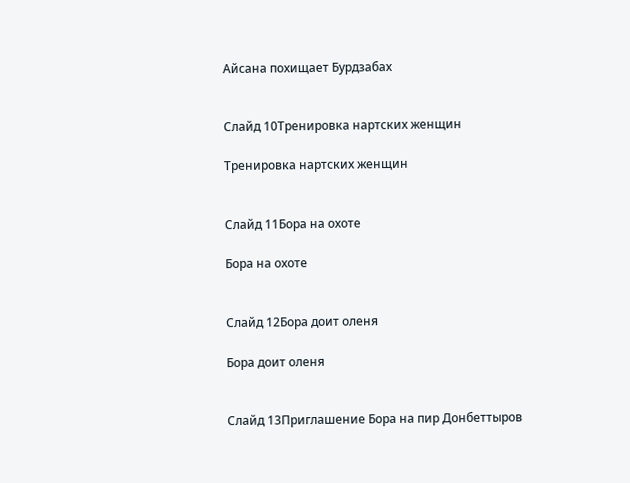Айсана похищает Бурдзабах


Слайд 10Тренировка нартских женщин

Тренировка нартских женщин


Слайд 11Бора на охоте

Бора на охоте


Слайд 12Бора доит оленя

Бора доит оленя


Слайд 13Приглашение Бора на пир Донбеттыров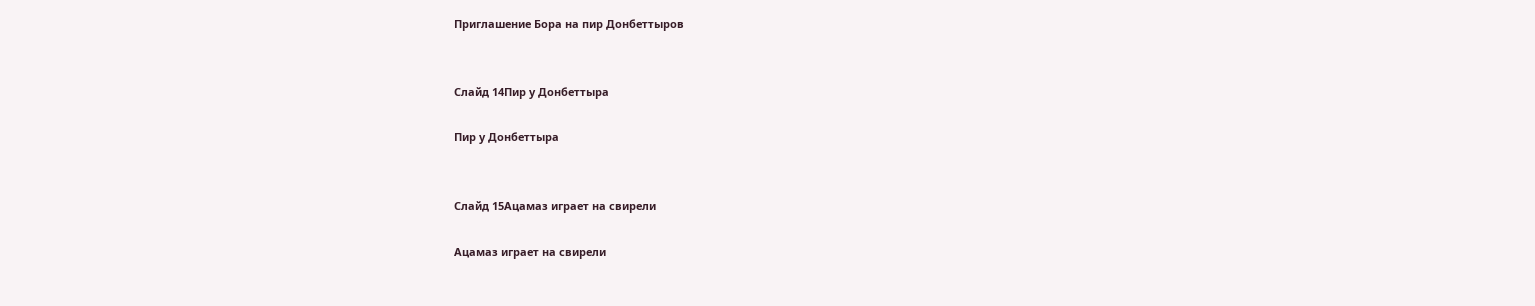Приглашение Бора на пир Донбеттыров


Слайд 14Пир у Донбеттыра

Пир у Донбеттыра


Слайд 15Ацамаз играет на свирели

Ацамаз играет на свирели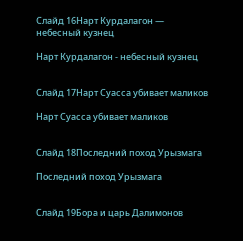Слайд 16Нарт Курдалагон — небесный кузнец

Нарт Курдалагон - небесный кузнец


Слайд 17Нарт Суасса убивает маликов

Нарт Суасса убивает маликов


Слайд 18Последний поход Урызмага

Последний поход Урызмага


Слайд 19Бора и царь Далимонов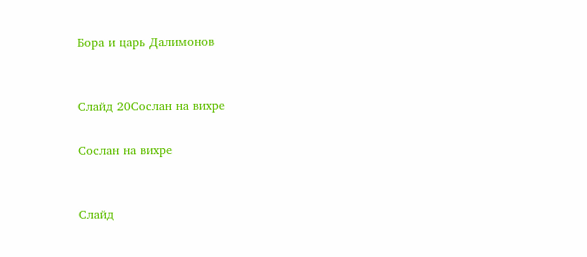Бора и царь Далимонов


Слайд 20Сослан на вихре

Сослан на вихре


Слайд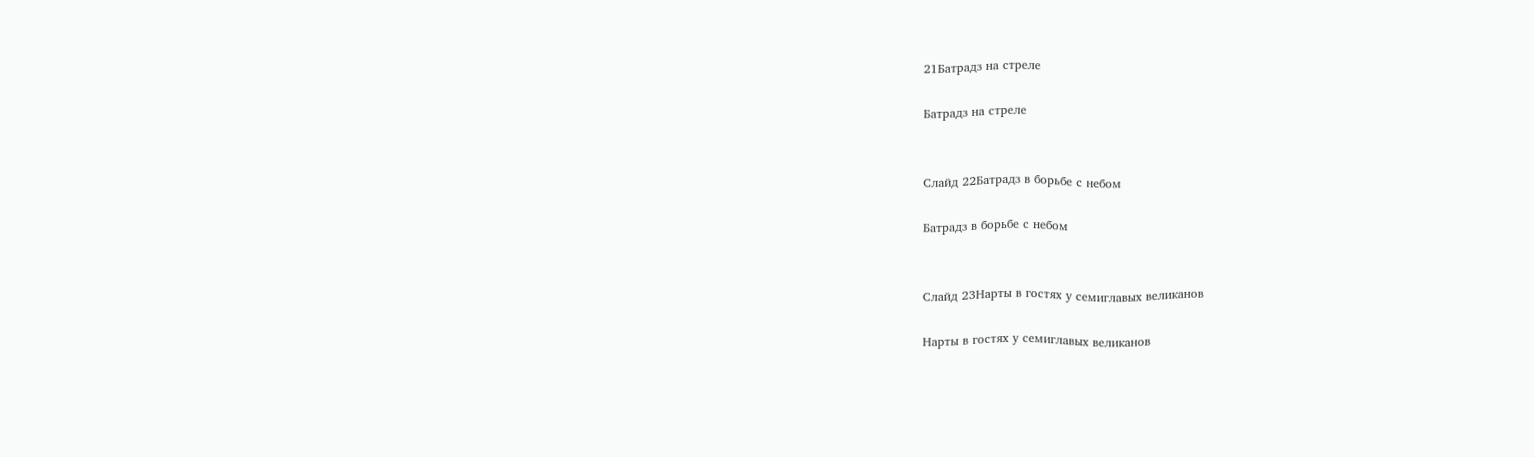21Батрадз на стреле

Батрадз на стреле


Слайд 22Батрадз в борьбе с небом

Батрадз в борьбе с небом


Слайд 23Нарты в гостях у семиглавых великанов

Нарты в гостях у семиглавых великанов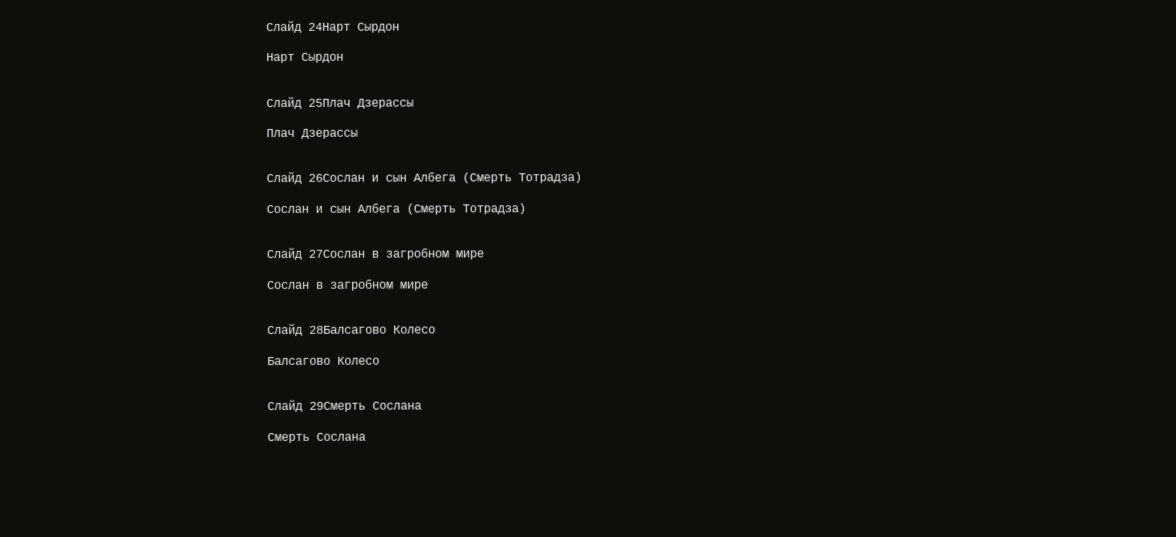Слайд 24Нарт Сырдон

Нарт Сырдон


Слайд 25Плач Дзерассы

Плач Дзерассы


Слайд 26Сослан и сын Албега (Смерть Тотрадза)

Сослан и сын Албега (Смерть Тотрадза)


Слайд 27Сослан в загробном мире

Сослан в загробном мире


Слайд 28Балсагово Колесо

Балсагово Колесо


Слайд 29Смерть Сослана

Смерть Сослана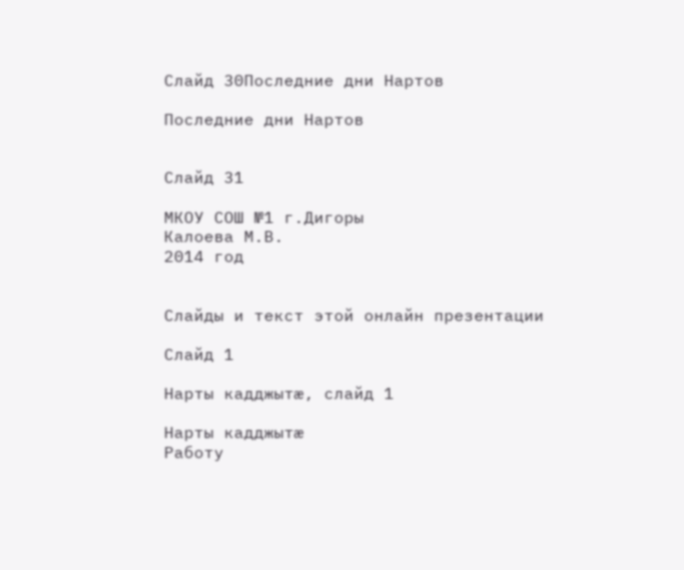Слайд 30Последние дни Нартов

Последние дни Нартов


Слайд 31

МКОУ СОШ №1 г.Дигоры
Калоева М.В.
2014 год


Слайды и текст этой онлайн презентации

Слайд 1

Нарты кадджытæ, слайд 1

Нарты кадджытæ
Работу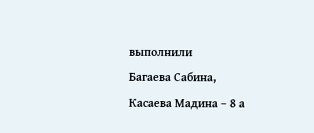выполнили
Багаева Сабина, Касаева Мадина – 8 а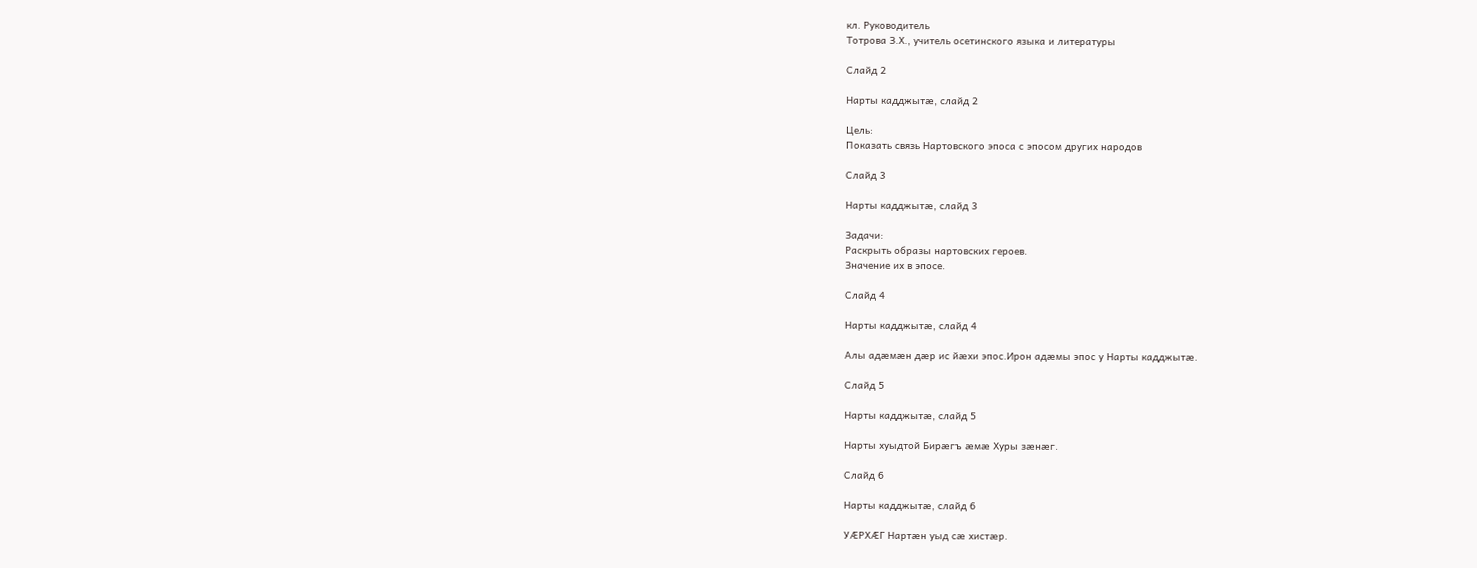кл. Руководитель
Тотрова З.Х., учитель осетинского языка и литературы

Слайд 2

Нарты кадджытæ, слайд 2

Цель:
Показать связь Нартовского эпоса с эпосом других народов

Слайд 3

Нарты кадджытæ, слайд 3

Задачи:
Раскрыть образы нартовских героев.
Значение их в эпосе.

Слайд 4

Нарты кадджытæ, слайд 4

Алы адæмæн дæр ис йæхи эпос.Ирон адæмы эпос у Нарты кадджытæ.

Слайд 5

Нарты кадджытæ, слайд 5

Нарты хуыдтой Бирæгъ æмæ Хуры зæнæг.

Слайд 6

Нарты кадджытæ, слайд 6

УÆРХÆГ Нартæн уыд сæ хистæр.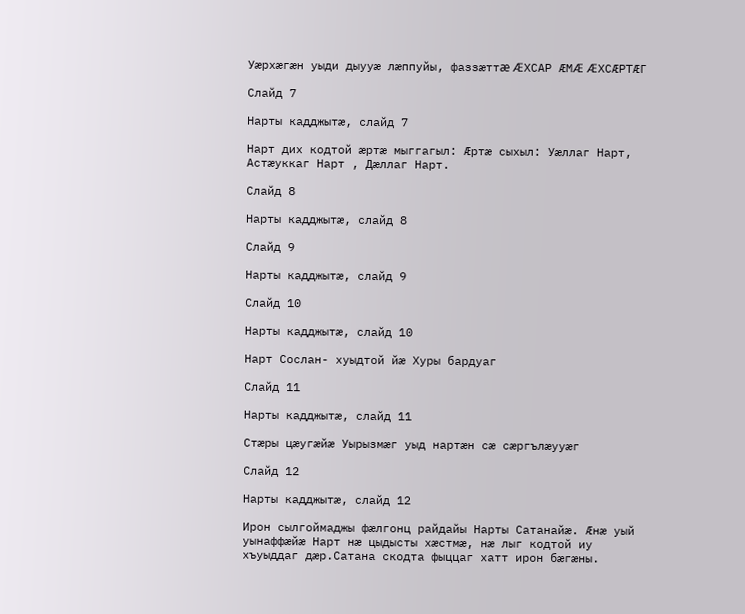Уæрхæгæн уыди дыууæ лæппуйы, фаззæттæ ÆХСАР ÆМÆ ÆХСÆРТÆГ

Слайд 7

Нарты кадджытæ, слайд 7

Нарт дих кодтой æртæ мыггагыл: Æртæ сыхыл: Уæллаг Нарт, Астæуккаг Нарт , Дæллаг Нарт.

Слайд 8

Нарты кадджытæ, слайд 8

Слайд 9

Нарты кадджытæ, слайд 9

Слайд 10

Нарты кадджытæ, слайд 10

Нарт Сослан- хуыдтой йæ Хуры бардуаг

Слайд 11

Нарты кадджытæ, слайд 11

Стæры цæугæйæ Уырызмæг уыд нартæн сæ сæргълæууæг

Слайд 12

Нарты кадджытæ, слайд 12

Ирон сылгоймаджы фæлгонц райдайы Нарты Сатанайæ. Æнæ уый уынаффæйæ Нарт нæ цыдысты хæстмæ, нæ лыг кодтой иу хъуыддаг дæр.Сатана скодта фыццаг хатт ирон бæгæны.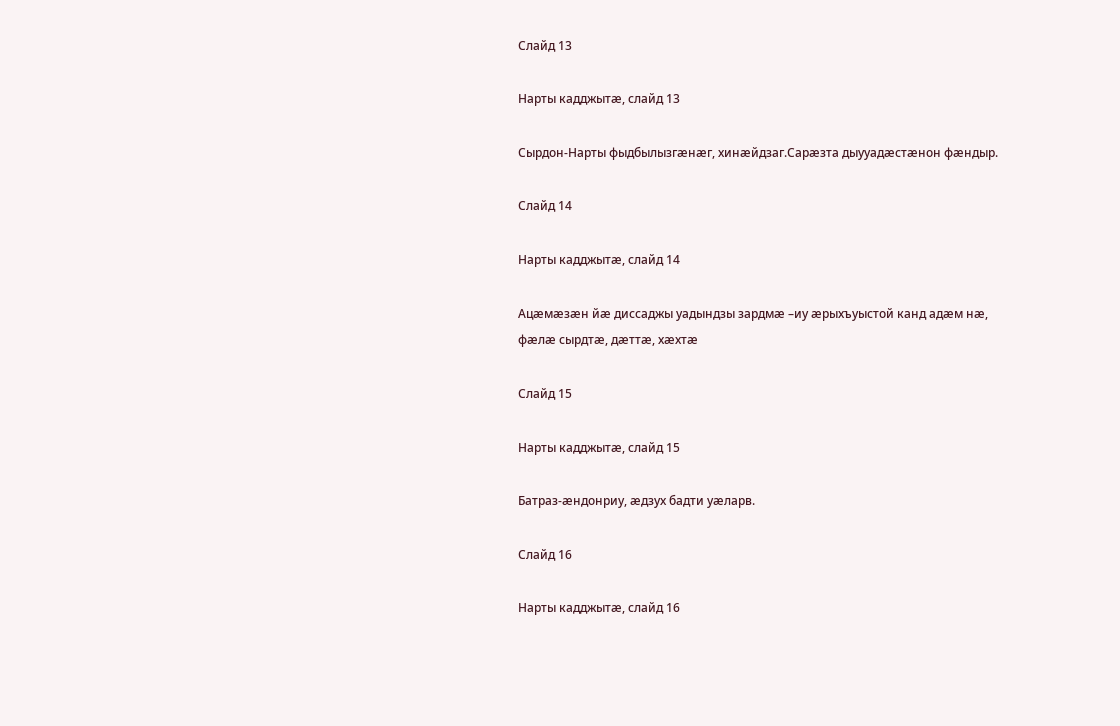Слайд 13

Нарты кадджытæ, слайд 13

Сырдон-Нарты фыдбылызгæнæг, хинæйдзаг.Сарæзта дыууадæстæнон фæндыр.

Слайд 14

Нарты кадджытæ, слайд 14

Ацæмæзæн йæ диссаджы уадындзы зардмæ –иу æрыхъуыстой канд адæм нæ, фæлæ сырдтæ, дæттæ, хæхтæ

Слайд 15

Нарты кадджытæ, слайд 15

Батраз-æндонриу, æдзух бадти уæларв.

Слайд 16

Нарты кадджытæ, слайд 16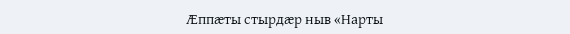Æппæты стырдæр ныв «Нарты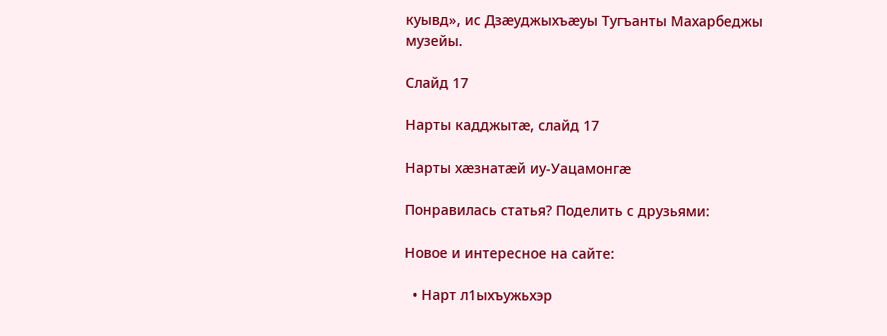куывд», ис Дзæуджыхъæуы Тугъанты Махарбеджы музейы.

Слайд 17

Нарты кадджытæ, слайд 17

Нарты хæзнатæй иу-Уацамонгæ

Понравилась статья? Поделить с друзьями:

Новое и интересное на сайте:

  • Нарт л1ыхъужьхэр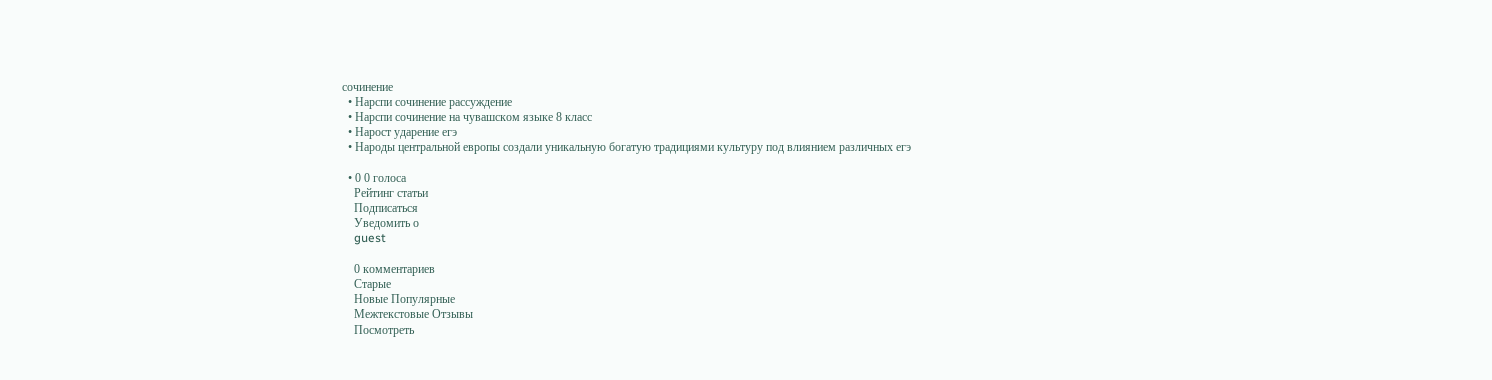сочинение
  • Нарспи сочинение рассуждение
  • Нарспи сочинение на чувашском языке 8 класс
  • Нарост ударение егэ
  • Народы центральной европы создали уникальную богатую традициями культуру под влиянием различных егэ

  • 0 0 голоса
    Рейтинг статьи
    Подписаться
    Уведомить о
    guest

    0 комментариев
    Старые
    Новые Популярные
    Межтекстовые Отзывы
    Посмотреть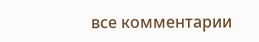все комментарии